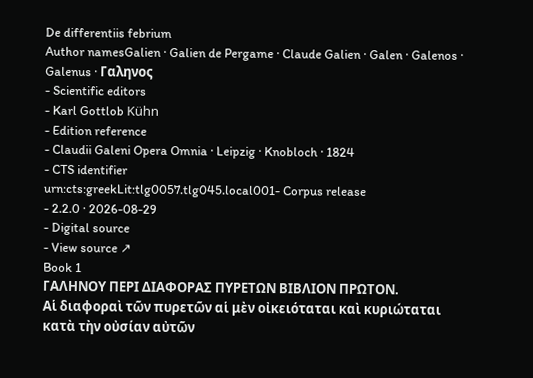De differentiis febrium
Author namesGalien · Galien de Pergame · Claude Galien · Galen · Galenos · Galenus · Γαληνος
- Scientific editors
- Karl Gottlob Kühn
- Edition reference
- Claudii Galeni Opera Omnia · Leipzig · Knobloch · 1824
- CTS identifier
urn:cts:greekLit:tlg0057.tlg045.local001- Corpus release
- 2.2.0 · 2026-08-29
- Digital source
- View source ↗
Book 1
ΓΑΛΗΝΟΥ ΠΕΡΙ ΔΙΑΦΟΡΑΣ ΠΥΡΕΤΩΝ ΒΙΒΛΙΟΝ ΠΡΩΤΟΝ.
Αἱ διαφοραὶ τῶν πυρετῶν αἱ μὲν οἰκειόταται καὶ κυριώταται κατὰ τὴν οὐσίαν αὐτῶν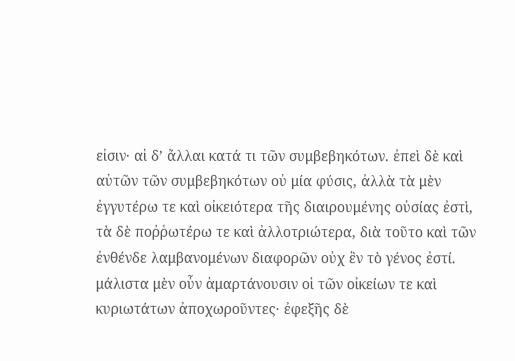εἰσιν· αἱ δ’ ἄλλαι κατά τι τῶν συμβεβηκότων. ἐπεὶ δὲ καὶ αὐτῶν τῶν συμβεβηκότων οὐ μία φύσις, ἀλλὰ τὰ μὲν ἐγγυτέρω τε καὶ οἰκειότερα τῆς διαιρουμένης οὐσίας ἐστὶ, τὰ δὲ ποῤῥωτέρω τε καὶ ἀλλοτριώτερα, διὰ τοῦτο καὶ τῶν ἐνθένδε λαμβανομένων διαφορῶν οὐχ ἓν τὸ γένος ἐστί. μάλιστα μὲν οὖν ἁμαρτάνουσιν οἱ τῶν οἰκείων τε καὶ κυριωτάτων ἀποχωροῦντες· ἐφεξῆς δὲ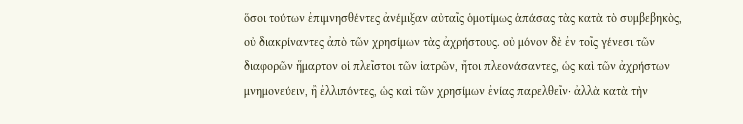ὅσοι τούτων ἐπιμνησθέντες ἀνέμιξαν αὐταῖς ὁμοτίμως ἁπάσας τὰς κατὰ τὸ συμβεβηκὸς, οὐ διακρίναντες ἀπὸ τῶν χρησίμων τὰς ἀχρήστους. οὐ μόνον δὲ ἐν τοῖς γένεσι τῶν διαφορῶν ἥμαρτον οἱ πλεῖστοι τῶν ἰατρῶν, ἤτοι πλεονάσαντες, ὡς καὶ τῶν ἀχρήστων μνημονεύειν, ἢ ἐλλιπόντες, ὡς καὶ τῶν χρησίμων ἐνίας παρελθεῖν· ἀλλὰ κατὰ τὴν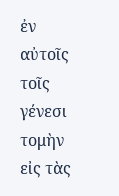ἐν αὐτοῖς τοῖς γένεσι τομὴν εἰς τὰς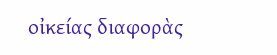οἰκείας διαφορὰς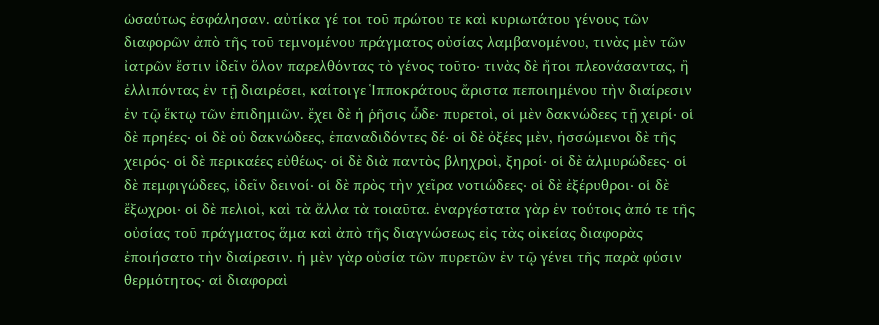ὡσαύτως ἐσφάλησαν. αὐτίκα γέ τοι τοῦ πρώτου τε καὶ κυριωτάτου γένους τῶν διαφορῶν ἀπὸ τῆς τοῦ τεμνομένου πράγματος οὐσίας λαμβανομένου, τινὰς μὲν τῶν ἰατρῶν ἔστιν ἰδεῖν ὅλον παρελθόντας τὸ γένος τοῦτο· τινὰς δὲ ἤτοι πλεονάσαντας, ἢ ἐλλιπόντας ἐν τῇ διαιρέσει, καίτοιγε Ἱπποκράτους ἄριστα πεποιημένου τὴν διαίρεσιν ἐν τῷ ἕκτῳ τῶν ἐπιδημιῶν. ἔχει δὲ ἡ ῥῆσις ὧδε· πυρετοὶ, οἱ μὲν δακνώδεες τῇ χειρί· οἱ δὲ πρηέες· οἱ δὲ οὐ δακνώδεες, ἐπαναδιδόντες δέ· οἱ δὲ ὀξέες μὲν, ἡσσώμενοι δὲ τῆς χειρός· οἱ δὲ περικαέες εὐθέως· οἱ δὲ διὰ παντὸς βληχροὶ, ξηροί· οἱ δὲ ἁλμυρώδεες· οἱ δὲ πεμφιγώδεες, ἰδεῖν δεινοί· οἱ δὲ πρὸς τὴν χεῖρα νοτιώδεες· οἱ δὲ ἐξέρυθροι· οἱ δὲ ἔξωχροι· οἱ δὲ πελιοὶ, καὶ τὰ ἄλλα τὰ τοιαῦτα. ἐναργέστατα γὰρ ἐν τούτοις ἀπό τε τῆς οὐσίας τοῦ πράγματος ἅμα καὶ ἀπὸ τῆς διαγνώσεως εἰς τὰς οἰκείας διαφορὰς ἐποιήσατο τὴν διαίρεσιν. ἡ μὲν γὰρ οὐσία τῶν πυρετῶν ἐν τῷ γένει τῆς παρὰ φύσιν θερμότητος· αἱ διαφοραὶ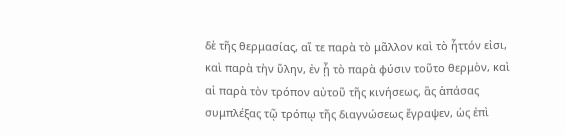δὲ τῆς θερμασίας, αἵ τε παρὰ τὸ μᾶλλον καὶ τὸ ἧττόν εἰσι, καὶ παρὰ τὴν ὕλην, ἐν ᾗ τὸ παρὰ φύσιν τοῦτο θερμὸν, καὶ αἱ παρὰ τὸν τρόπον αὐτοῦ τῆς κινήσεως, ἃς ἁπάσας συμπλέξας τῷ τρόπῳ τῆς διαγνώσεως ἔγραψεν, ὡς ἐπὶ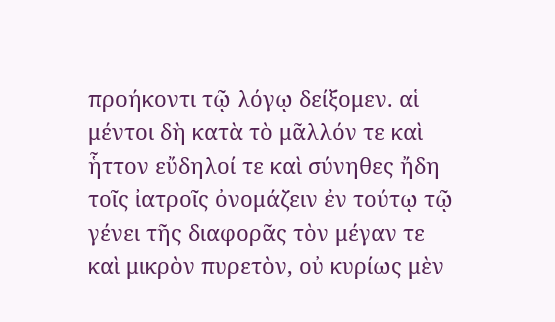προήκοντι τῷ λόγῳ δείξομεν. αἱ μέντοι δὴ κατὰ τὸ μᾶλλόν τε καὶ ἧττον εὔδηλοί τε καὶ σύνηθες ἤδη τοῖς ἰατροῖς ὀνομάζειν ἐν τούτῳ τῷ γένει τῆς διαφορᾶς τὸν μέγαν τε καὶ μικρὸν πυρετὸν, οὐ κυρίως μὲν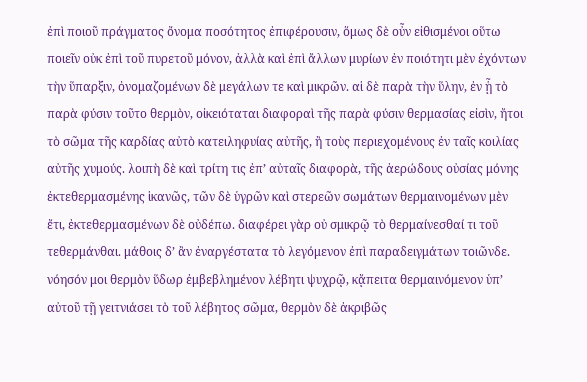ἐπὶ ποιοῦ πράγματος ὄνομα ποσότητος ἐπιφέρουσιν, ὅμως δὲ οὖν εἰθισμένοι οὕτω ποιεῖν οὐκ ἐπὶ τοῦ πυρετοῦ μόνον, ἀλλὰ καὶ ἐπὶ ἄλλων μυρίων ἐν ποιότητι μὲν ἐχόντων τὴν ὕπαρξιν, ὀνομαζομένων δὲ μεγάλων τε καὶ μικρῶν. αἱ δὲ παρὰ τὴν ὕλην, ἐν ᾗ τὸ παρὰ φύσιν τοῦτο θερμὸν, οἰκειόταται διαφοραὶ τῆς παρὰ φύσιν θερμασίας εἰσὶν, ἤτοι τὸ σῶμα τῆς καρδίας αὐτὸ κατειληφυίας αὐτῆς, ἢ τοὺς περιεχομένους ἐν ταῖς κοιλίας αὐτῆς χυμούς. λοιπὴ δὲ καὶ τρίτη τις ἐπ’ αὐταῖς διαφορὰ, τῆς ἀερώδους οὐσίας μόνης ἐκτεθερμασμένης ἱκανῶς, τῶν δὲ ὑγρῶν καὶ στερεῶν σωμάτων θερμαινομένων μὲν ἔτι, ἐκτεθερμασμένων δὲ οὐδέπω. διαφέρει γὰρ οὐ σμικρῷ τὸ θερμαίνεσθαί τι τοῦ τεθερμάνθαι. μάθοις δ’ ἂν ἐναργέστατα τὸ λεγόμενον ἐπὶ παραδειγμάτων τοιῶνδε. νόησόν μοι θερμὸν ὕδωρ ἐμβεβλημένον λέβητι ψυχρῷ, κᾄπειτα θερμαινόμενον ὑπ’ αὐτοῦ τῇ γειτνιάσει τὸ τοῦ λέβητος σῶμα, θερμὸν δὲ ἀκριβῶς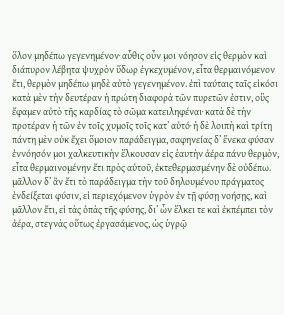ὅλον μηδέπω γεγενημένον· αὖθις οὖν μοι νόησον εἰς θερμὸν καὶ διάπυρον λέβητα ψυχρὸν ὕδωρ ἐγκεχυμένον, εἶτα θερμαινόμενον ἔτι, θερμὸν μηδέπω μηδὲ αὐτὸ γεγενημένον. ἐπὶ ταύταις ταῖς εἰκόσι κατὰ μὲν τὴν δευτέραν ἡ πρώτη διαφορὰ τῶν πυρετῶν ἐστιν, οὓς ἔφαμεν αὐτὸ τῆς καρδίας τὸ σῶμα κατειληφέναι· κατὰ δὲ τὴν προτέραν ἡ τῶν ἐν τοῖς χυμοῖς τοῖς κατ’ αὐτό· ἡ δὲ λοιπὴ καὶ τρίτη πάντη μὲν οὐκ ἔχει ὅμοιον παράδειγμα, σαφηνείας δ’ ἕνεκα φύσαν ἐννόησόν μοι χαλκευτικὴν ἕλκουσαν εἰς ἑαυτὴν ἀέρα πάνυ θερμὸν, εἶτα θερμαινομένην ἔτι πρὸς αὐτοῦ, ἐκτεθερμασμένην δὲ οὐδέπω. μᾶλλον δ’ ἂν ἔτι τὸ παράδειγμα τὴν τοῦ δηλουμένου πράγματος ἐνδείξεται φύσιν, εἰ περιεχόμενον ὑγρὸν ἐν τῇ φύσῃ νοήσῃς, καὶ μᾶλλον ἔτι, εἰ τὰς ὀπὰς τῆς φύσης, δι’ ὧν ἕλκει τε καὶ ἐκπέμπει τὸν ἀέρα, στεγνὰς οὕτως ἐργασάμενος, ὡς ὑγρῷ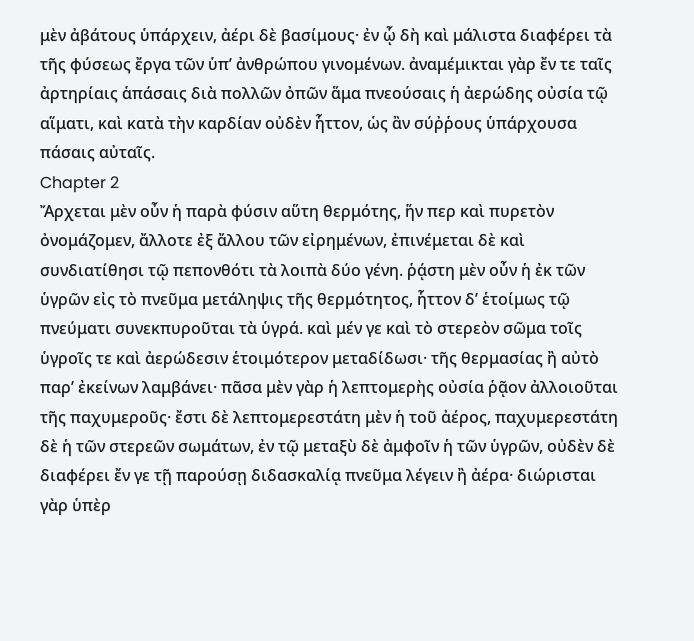μὲν ἀβάτους ὑπάρχειν, ἀέρι δὲ βασίμους· ἐν ᾧ δὴ καὶ μάλιστα διαφέρει τὰ τῆς φύσεως ἔργα τῶν ὑπ’ ἀνθρώπου γινομένων. ἀναμέμικται γὰρ ἔν τε ταῖς ἀρτηρίαις ἁπάσαις διὰ πολλῶν ὀπῶν ἅμα πνεούσαις ἡ ἀερώδης οὐσία τῷ αἵματι, καὶ κατὰ τὴν καρδίαν οὐδὲν ἧττον, ὡς ἂν σύῤῥους ὑπάρχουσα πάσαις αὐταῖς.
Chapter 2
Ἄρχεται μὲν οὖν ἡ παρὰ φύσιν αὕτη θερμότης, ἥν περ καὶ πυρετὸν ὀνομάζομεν, ἄλλοτε ἐξ ἄλλου τῶν εἰρημένων, ἐπινέμεται δὲ καὶ συνδιατίθησι τῷ πεπονθότι τὰ λοιπὰ δύο γένη. ῥᾴστη μὲν οὖν ἡ ἐκ τῶν ὑγρῶν εἰς τὸ πνεῦμα μετάληψις τῆς θερμότητος, ἧττον δ’ ἑτοίμως τῷ πνεύματι συνεκπυροῦται τὰ ὑγρά. καὶ μέν γε καὶ τὸ στερεὸν σῶμα τοῖς ὑγροῖς τε καὶ ἀερώδεσιν ἑτοιμότερον μεταδίδωσι· τῆς θερμασίας ἢ αὐτὸ παρ’ ἐκείνων λαμβάνει· πᾶσα μὲν γὰρ ἡ λεπτομερὴς οὐσία ῥᾷον ἀλλοιοῦται τῆς παχυμεροῦς· ἔστι δὲ λεπτομερεστάτη μὲν ἡ τοῦ ἀέρος, παχυμερεστάτη δὲ ἡ τῶν στερεῶν σωμάτων, ἐν τῷ μεταξὺ δὲ ἀμφοῖν ἡ τῶν ὑγρῶν, οὐδὲν δὲ διαφέρει ἔν γε τῇ παρούσῃ διδασκαλίᾳ πνεῦμα λέγειν ἢ ἀέρα· διώρισται γὰρ ὑπὲρ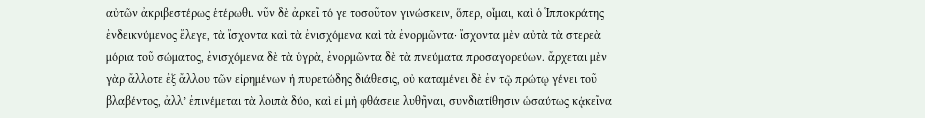αὐτῶν ἀκριβεστέρως ἑτέρωθι. νῦν δὲ ἀρκεῖ τό γε τοσοῦτον γινώσκειν, ὅπερ, οἶμαι, καὶ ὁ Ἱπποκράτης ἐνδεικνύμενος ἔλεγε, τὰ ἴσχοντα καὶ τὰ ἐνισχόμενα καὶ τὰ ἐνορμῶντα· ἴσχοντα μὲν αὐτὰ τὰ στερεὰ μόρια τοῦ σώματος, ἐνισχόμενα δὲ τὰ ὑγρὰ, ἐνορμῶντα δὲ τὰ πνεύματα προσαγορεύων. ἄρχεται μὲν γὰρ ἄλλοτε ἐξ ἄλλου τῶν εἰρημένων ἡ πυρετώδης διάθεσις, οὐ καταμένει δὲ ἐν τῷ πρώτῳ γένει τοῦ βλαβέντος, ἀλλ’ ἐπινέμεται τὰ λοιπὰ δύο, καὶ εἰ μὴ φθάσειε λυθῆναι, συνδιατίθησιν ὡσαύτως κᾀκεῖνα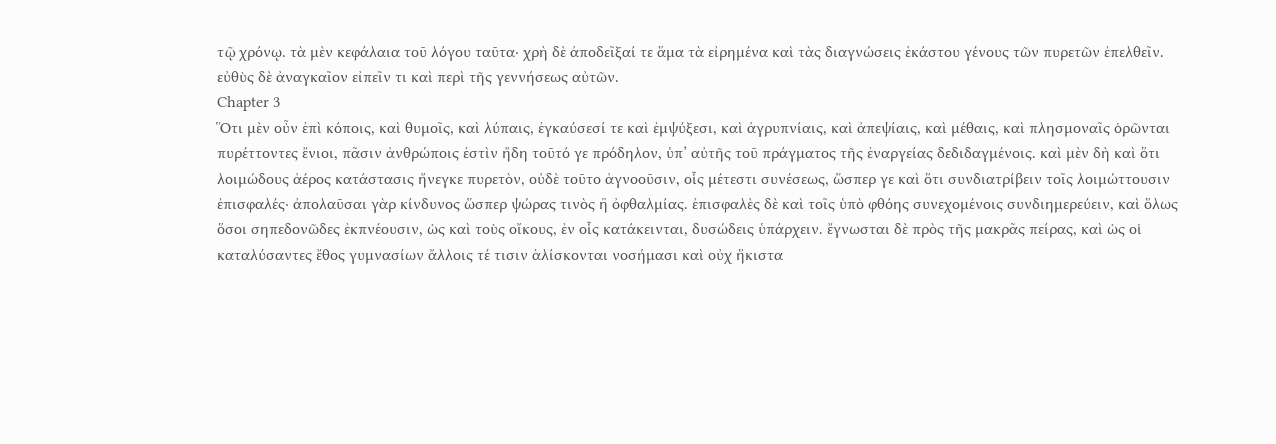τῷ χρόνῳ. τὰ μὲν κεφάλαια τοῦ λόγου ταῦτα· χρὴ δὲ ἀποδεῖξαί τε ἅμα τὰ εἰρημένα καὶ τὰς διαγνώσεις ἑκάστου γένους τῶν πυρετῶν ἐπελθεῖν. εὐθὺς δὲ ἀναγκαῖον εἰπεῖν τι καὶ περὶ τῆς γεννήσεως αὐτῶν.
Chapter 3
Ὅτι μὲν οὖν ἐπὶ κόποις, καὶ θυμοῖς, καὶ λύπαις, ἐγκαύσεσί τε καὶ ἐμψύξεσι, καὶ ἀγρυπνίαις, καὶ ἀπεψίαις, καὶ μέθαις, καὶ πλησμοναῖς ὁρῶνται πυρέττοντες ἔνιοι, πᾶσιν ἀνθρώποις ἐστὶν ἤδη τοῦτό γε πρόδηλον, ὑπ’ αὐτῆς τοῦ πράγματος τῆς ἐναργείας δεδιδαγμένοις. καὶ μὲν δὴ καὶ ὅτι λοιμώδους ἀέρος κατάστασις ἤνεγκε πυρετὸν, οὐδὲ τοῦτο ἀγνοοῦσιν, οἷς μέτεστι συνέσεως, ὥσπερ γε καὶ ὅτι συνδιατρίβειν τοῖς λοιμώττουσιν ἐπισφαλές· ἀπολαῦσαι γὰρ κίνδυνος ὥσπερ ψώρας τινὸς ἢ ὀφθαλμίας. ἐπισφαλὲς δὲ καὶ τοῖς ὑπὸ φθόης συνεχομένοις συνδιημερεύειν, καὶ ὅλως ὅσοι σηπεδονῶδες ἐκπνέουσιν, ὡς καὶ τοὺς οἴκους, ἐν οἷς κατάκεινται, δυσώδεις ὑπάρχειν. ἔγνωσται δὲ πρὸς τῆς μακρᾶς πείρας, καὶ ὡς οἱ καταλύσαντες ἔθος γυμνασίων ἄλλοις τέ τισιν ἁλίσκονται νοσήμασι καὶ οὐχ ἥκιστα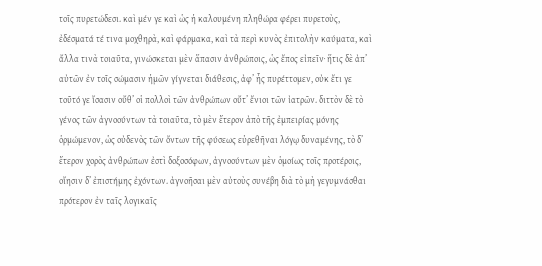τοῖς πυρετώδεσι. καὶ μέν γε καὶ ὡς ἡ καλουμένη πληθώρα φέρει πυρετοὺς, ἐδέσματά τέ τινα μοχθηρὰ, καὶ φάρμακα, καὶ τὰ περὶ κυνὸς ἐπιτολὴν καύματα, καὶ ἄλλα τινὰ τοιαῦτα, γινώσκεται μὲν ἅπασιν ἀνθρώποις, ὡς ἔπος εἰπεῖν· ἥτις δὲ ἀπ’ αὐτῶν ἐν τοῖς σώμασιν ἡμῶν γίγνεται διάθεσις, ἀφ’ ἧς πυρέττομεν, οὐκ ἔτι γε τοῦτό γε ἴσασιν οὔθ’ οἱ πολλοὶ τῶν ἀνθρώπων οὔτ’ ἔνιοι τῶν ἰατρῶν. διττὸν δὲ τὸ γένος τῶν ἀγνοούντων τὰ τοιαῦτα, τὸ μὲν ἕτερον ἀπὸ τῆς ἐμπειρίας μόνης ὁρμώμενον, ὡς οὐδενὸς τῶν ὄντων τῆς φύσεως εὑρεθῆναι λόγῳ δυναμένης, τὸ δ’ ἕτερον χορὸς ἀνθρώπων ἐστὶ δοξοσόφων, ἀγνοούντων μὲν ὁμοίως τοῖς προτέροις, οἴησιν δ’ ἐπιστήμης ἐχόντων. ἀγνοῆσαι μὲν αὐτοὺς συνέβη διὰ τὸ μὴ γεγυμνάσθαι πρότερον ἐν ταῖς λογικαῖς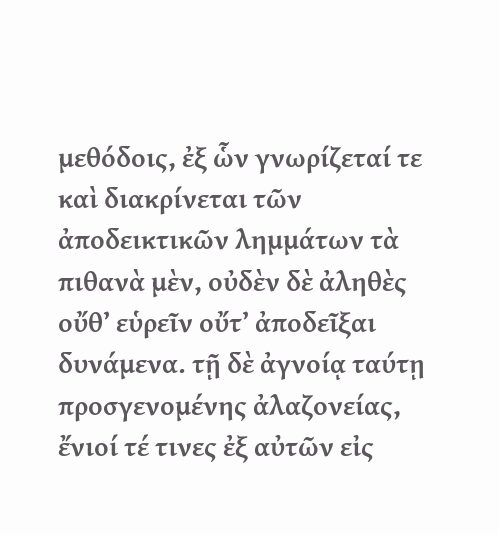μεθόδοις, ἐξ ὧν γνωρίζεταί τε καὶ διακρίνεται τῶν ἀποδεικτικῶν λημμάτων τὰ πιθανὰ μὲν, οὐδὲν δὲ ἀληθὲς οὔθ’ εὑρεῖν οὔτ’ ἀποδεῖξαι δυνάμενα. τῇ δὲ ἀγνοίᾳ ταύτῃ προσγενομένης ἀλαζονείας, ἔνιοί τέ τινες ἐξ αὐτῶν εἰς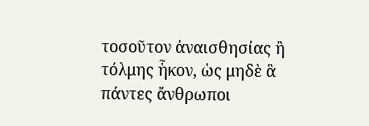τοσοῦτον ἀναισθησίας ἢ τόλμης ἧκον, ὡς μηδὲ ἃ πάντες ἄνθρωποι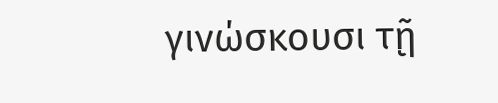γινώσκουσι τῇ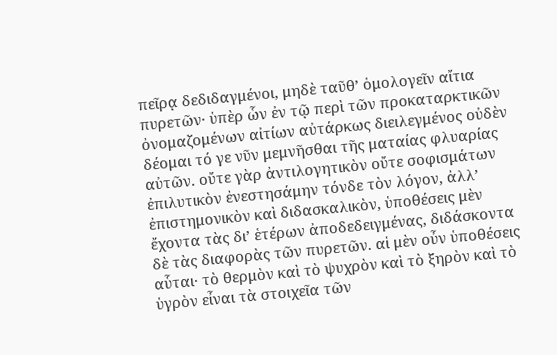πεῖρᾳ δεδιδαγμένοι, μηδὲ ταῦθ’ ὁμολογεῖν αἴτια πυρετῶν· ὑπὲρ ὧν ἐν τῷ περὶ τῶν προκαταρκτικῶν ὀνομαζομένων αἰτίων αὐτάρκως διειλεγμένος οὐδὲν δέομαι τό γε νῦν μεμνῆσθαι τῆς ματαίας φλυαρίας αὐτῶν. οὔτε γὰρ ἀντιλογητικὸν οὔτε σοφισμάτων ἐπιλυτικὸν ἐνεστησάμην τόνδε τὸν λόγον, ἀλλ’ ἐπιστημονικὸν καὶ διδασκαλικὸν, ὑποθέσεις μὲν ἔχοντα τὰς δι’ ἑτέρων ἀποδεδειγμένας, διδάσκοντα δὲ τὰς διαφορὰς τῶν πυρετῶν. αἱ μὲν οὖν ὑποθέσεις αὗται· τὸ θερμὸν καὶ τὸ ψυχρὸν καὶ τὸ ξηρὸν καὶ τὸ ὑγρὸν εἶναι τὰ στοιχεῖα τῶν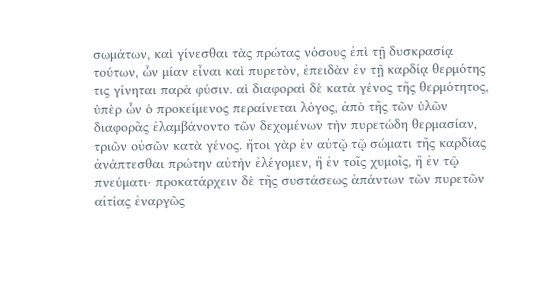σωμάτων, καὶ γίνεσθαι τὰς πρώτας νόσους ἐπὶ τῇ δυσκρασίᾳ τούτων, ὧν μίαν εἶναι καὶ πυρετὸν, ἐπειδὰν ἐν τῇ καρδίᾳ θερμότης τις γίνηται παρὰ φύσιν. αἱ διαφοραὶ δὲ κατὰ γένος τῆς θερμότητος, ὑπὲρ ὧν ὁ προκείμενος περαίνεται λόγος, ἀπὸ τῆς τῶν ὑλῶν διαφορᾶς ἐλαμβάνοντο τῶν δεχομένων τὴν πυρετώδη θερμασίαν, τριῶν οὐσῶν κατὰ γένος. ἤτοι γὰρ ἐν αὐτῷ τῷ σώματι τῆς καρδίας ἀνάπτεσθαι πρώτην αὐτὴν ἐλέγομεν, ἢ ἐν τοῖς χυμοῖς, ἢ ἐν τῷ πνεύματι· προκατάρχειν δὲ τῆς συστάσεως ἁπάντων τῶν πυρετῶν αἰτίας ἐναργῶς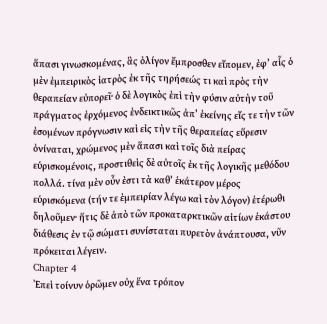ἅπασι γινωσκομένας, ἃς ὀλίγον ἔμπροσθεν εἴπομεν, ἐφ’ αἷς ὁ μὲν ἐμπειρικὸς ἰατρὸς ἐκ τῆς τηρήσεώς τι καὶ πρὸς τὴν θεραπείαν εὐπορεῖ· ὁ δὲ λογικὸς ἐπὶ τὴν φύσιν αὐτὴν τοῦ πράγματος ἐρχόμενος ἐνδεικτικῶς ἀπ’ ἐκείνης εἴς τε τὴν τῶν ἐσομένων πρόγνωσιν καὶ εἰς τὴν τῆς θεραπείας εὕρεσιν ὀνίναται, χρώμενος μὲν ἅπασι καὶ τοῖς διὰ πείρας εὑρισκομένοις, προστιθεὶς δὲ αὐτοῖς ἐκ τῆς λογικῆς μεθόδου πολλά. τίνα μὲν οὖν ἐστι τὰ καθ’ ἑκάτερον μέρος εὑρισκόμενα (τήν τε ἐμπειρίαν λέγω καὶ τὸν λόγον) ἑτέρωθι δηλοῦμεν· ἥτις δὲ ἀπὸ τῶν προκαταρκτικῶν αἰτίων ἑκάστου διάθεσις ἐν τῷ σώματι συνίσταται πυρετὸν ἀνάπτουσα, νῦν πρόκειται λέγειν.
Chapter 4
Ἐπεὶ τοίνυν ὁρῶμεν οὐχ ἕνα τρόπον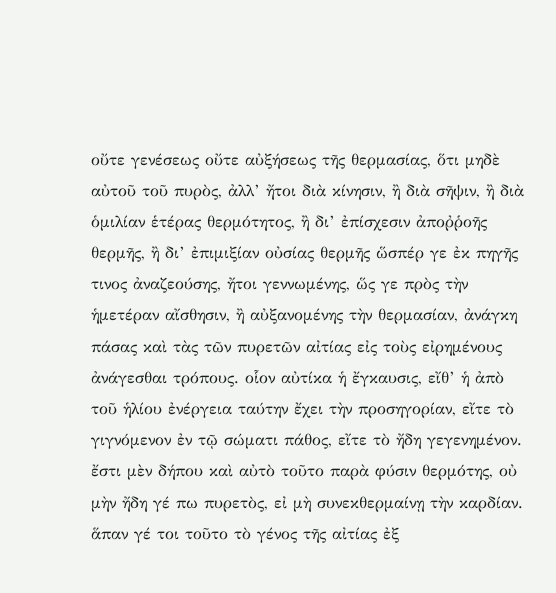οὔτε γενέσεως οὔτε αὐξήσεως τῆς θερμασίας, ὅτι μηδὲ αὐτοῦ τοῦ πυρὸς, ἀλλ’ ἤτοι διὰ κίνησιν, ἢ διὰ σῆψιν, ἢ διὰ ὁμιλίαν ἑτέρας θερμότητος, ἢ δι’ ἐπίσχεσιν ἀποῤῥοῆς θερμῆς, ἢ δι’ ἐπιμιξίαν οὐσίας θερμῆς ὥσπέρ γε ἐκ πηγῆς τινος ἀναζεούσης, ἤτοι γεννωμένης, ὥς γε πρὸς τὴν ἡμετέραν αἴσθησιν, ἢ αὐξανομένης τὴν θερμασίαν, ἀνάγκη πάσας καὶ τὰς τῶν πυρετῶν αἰτίας εἰς τοὺς εἰρημένους ἀνάγεσθαι τρόπους. οἷον αὐτίκα ἡ ἔγκαυσις, εἴθ’ ἡ ἀπὸ τοῦ ἡλίου ἐνέργεια ταύτην ἔχει τὴν προσηγορίαν, εἴτε τὸ γιγνόμενον ἐν τῷ σώματι πάθος, εἴτε τὸ ἤδη γεγενημένον. ἔστι μὲν δήπου καὶ αὐτὸ τοῦτο παρὰ φύσιν θερμότης, οὐ μὴν ἤδη γέ πω πυρετὸς, εἰ μὴ συνεκθερμαίνῃ τὴν καρδίαν. ἅπαν γέ τοι τοῦτο τὸ γένος τῆς αἰτίας ἐξ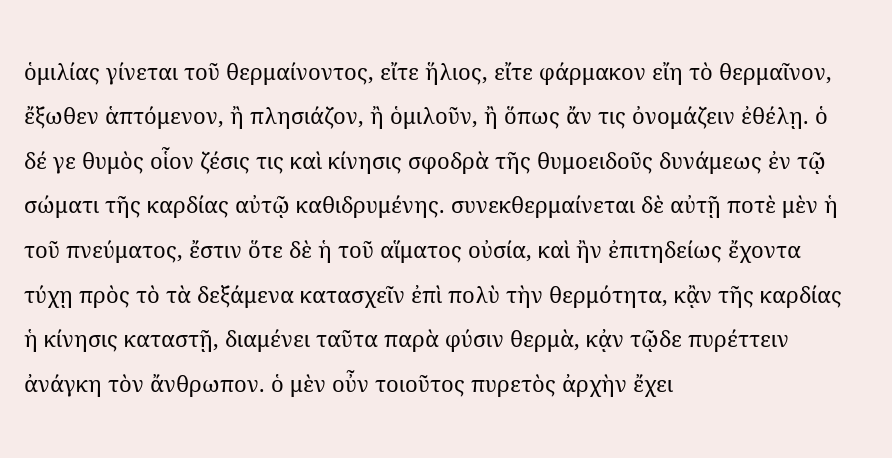ὁμιλίας γίνεται τοῦ θερμαίνοντος, εἴτε ἥλιος, εἴτε φάρμακον εἴη τὸ θερμαῖνον, ἔξωθεν ἁπτόμενον, ἢ πλησιάζον, ἢ ὁμιλοῦν, ἢ ὅπως ἄν τις ὀνομάζειν ἐθέλῃ. ὁ δέ γε θυμὸς οἷον ζέσις τις καὶ κίνησις σφοδρὰ τῆς θυμοειδοῦς δυνάμεως ἐν τῷ σώματι τῆς καρδίας αὐτῷ καθιδρυμένης. συνεκθερμαίνεται δὲ αὐτῇ ποτὲ μὲν ἡ τοῦ πνεύματος, ἔστιν ὅτε δὲ ἡ τοῦ αἵματος οὐσία, καὶ ἢν ἐπιτηδείως ἔχοντα τύχῃ πρὸς τὸ τὰ δεξάμενα κατασχεῖν ἐπὶ πολὺ τὴν θερμότητα, κᾂν τῆς καρδίας ἡ κίνησις καταστῇ, διαμένει ταῦτα παρὰ φύσιν θερμὰ, κᾀν τῷδε πυρέττειν ἀνάγκη τὸν ἄνθρωπον. ὁ μὲν οὖν τοιοῦτος πυρετὸς ἀρχὴν ἔχει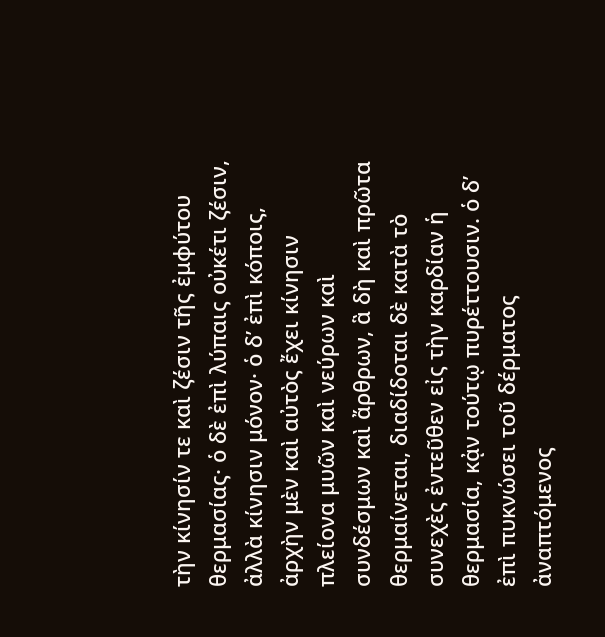τὴν κίνησίν τε καὶ ζέσιν τῆς ἐμφύτου θερμασίας· ὁ δὲ ἐπὶ λύπαις οὐκέτι ζέσιν, ἀλλὰ κίνησιν μόνον· ὁ δ’ ἐπὶ κόποις, ἀρχὴν μὲν καὶ αὐτὸς ἔχει κίνησιν πλείονα μυῶν καὶ νεύρων καὶ συνδέσμων καὶ ἄρθρων, ἃ δὴ καὶ πρῶτα θερμαίνεται, διαδίδοται δὲ κατὰ τὸ συνεχὲς ἐντεῦθεν εἰς τὴν καρδίαν ἡ θερμασία, κᾀν τούτῳ πυρέττουσιν. ὁ δ’ ἐπὶ πυκνώσει τοῦ δέρματος ἀναπτόμενος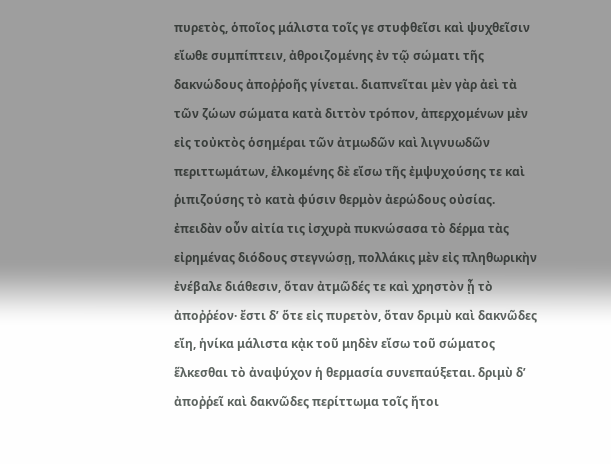πυρετὸς, ὁποῖος μάλιστα τοῖς γε στυφθεῖσι καὶ ψυχθεῖσιν εἴωθε συμπίπτειν, ἀθροιζομένης ἐν τῷ σώματι τῆς δακνώδους ἀποῤῥοῆς γίνεται. διαπνεῖται μὲν γὰρ ἀεὶ τὰ τῶν ζώων σώματα κατὰ διττὸν τρόπον, ἀπερχομένων μὲν εἰς τοὐκτὸς ὁσημέραι τῶν ἀτμωδῶν καὶ λιγνυωδῶν περιττωμάτων, ἑλκομένης δὲ εἴσω τῆς ἐμψυχούσης τε καὶ ῥιπιζούσης τὸ κατὰ φύσιν θερμὸν ἀερώδους οὐσίας. ἐπειδὰν οὖν αἰτία τις ἰσχυρὰ πυκνώσασα τὸ δέρμα τὰς εἰρημένας διόδους στεγνώσῃ, πολλάκις μὲν εἰς πληθωρικὴν ἐνέβαλε διάθεσιν, ὅταν ἀτμῶδές τε καὶ χρηστὸν ᾖ τὸ ἀποῤῥέον· ἔστι δ’ ὅτε εἰς πυρετὸν, ὅταν δριμὺ καὶ δακνῶδες εἴη, ἡνίκα μάλιστα κᾀκ τοῦ μηδὲν εἴσω τοῦ σώματος ἕλκεσθαι τὸ ἀναψύχον ἡ θερμασία συνεπαύξεται. δριμὺ δ’ ἀποῤῥεῖ καὶ δακνῶδες περίττωμα τοῖς ἤτοι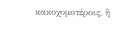κακοχυμοτέροις, ἢ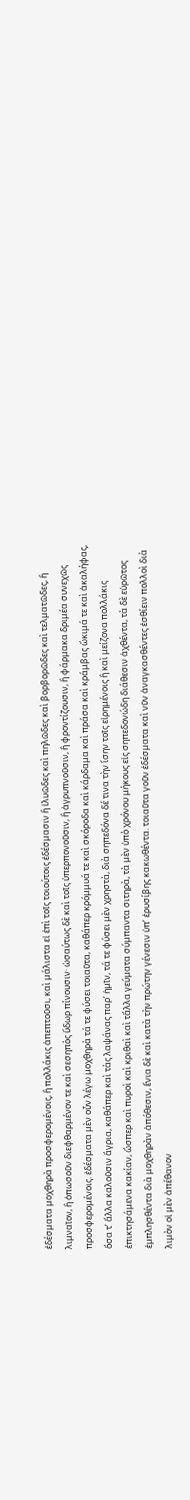ἐδέσματα μοχθηρὰ προσφερομένοις, ἢ πολλάκις ἀπεπτοῦσι, καὶ μάλιστα εἰ ἐπὶ τοῖς τοιούτοις ἐδέσμασιν ἢ ἰλυῶδες καὶ πηλῶδες καὶ βορβορῶδες καὶ τελματῶδες, ἢ λιμναῖον, ἢ ὁπωσοῦν διεφθαρμένον τε καὶ σεσηπὸς ὕδωρ πίνουσιν· ὡσαύτως δὲ καὶ τοῖς ὑπερπονοῦσιν, ἢ ἀγρυπνοῦσιν, ἢ φροντίζουσιν, ἢ φάρμακα δριμέα συνεχῶς προσφερομένοις. ἐδέσματα μὲν οὖν λέγω μοχθηρὰ τά τε φύσει τοιαῦτα, καθάπερ κρόμμυά τε καὶ σκόροδα καὶ κάρδαμα καὶ πράσα καὶ κράμβας ὤκιμά τε καὶ ἀκαλήφας, ὅσα τ’ ἄλλα καλοῦσιν ἄγρια, καθάπερ καὶ τὰς λαψάνας παρ’ ἡμῖν, τά τε φύσει μὲν χρηστὰ, διὰ σηπεδόνα δέ τινα τὴν ἴσην τοῖς εἰρημένοις ἢ καὶ μείζονα πολλάκις ἐπικτησάμενα κακίαν, ὥσπερ καὶ πυροὶ καὶ κριθαὶ καὶ τἄλλα γεύματα σύμπαντα σιτηρὰ, τὰ μὲν ὑπὸ χρόνου μήκους εἰς σηπεδονώδη διάθεσιν ἀχθέντα, τὰ δὲ εὐρῶτος ἐμπλησθέντα διὰ μοχθηρὰν ἀπόθεσιν, ἔνια δὲ καὶ κατὰ τὴν πρώτην γένεσιν ὑπ’ ἐρυσίβης κακωθέντα. τοιαῦτα γοῦν ἐδέσματα καὶ νῦν ἀναγκασθέντες ἐσθίειν πολλοὶ διὰ λιμὸν οἱ μὲν ἀπέθανον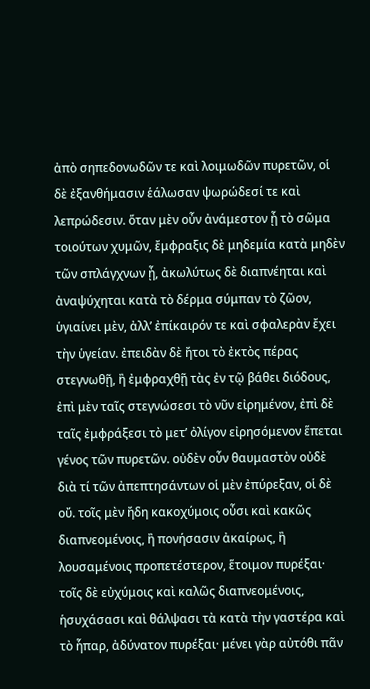ἀπὸ σηπεδονωδῶν τε καὶ λοιμωδῶν πυρετῶν, οἱ δὲ ἐξανθήμασιν ἑάλωσαν ψωρώδεσί τε καὶ λεπρώδεσιν. ὅταν μὲν οὖν ἀνάμεστον ᾖ τὸ σῶμα τοιούτων χυμῶν, ἔμφραξις δὲ μηδεμία κατὰ μηδὲν τῶν σπλάγχνων ᾖ, ἀκωλύτως δὲ διαπνέηται καὶ ἀναψύχηται κατὰ τὸ δέρμα σύμπαν τὸ ζῶον, ὑγιαίνει μὲν, ἀλλ’ ἐπίκαιρόν τε καὶ σφαλερὰν ἔχει τὴν ὑγείαν. ἐπειδὰν δὲ ἤτοι τὸ ἐκτὸς πέρας στεγνωθῇ, ἢ ἐμφραχθῇ τὰς ἐν τῷ βάθει διόδους, ἐπὶ μὲν ταῖς στεγνώσεσι τὸ νῦν εἰρημένον, ἐπὶ δὲ ταῖς ἐμφράξεσι τὸ μετ’ ὀλίγον εἰρησόμενον ἕπεται γένος τῶν πυρετῶν. οὐδὲν οὖν θαυμαστὸν οὐδὲ διὰ τί τῶν ἀπεπτησάντων οἱ μὲν ἐπύρεξαν, οἱ δὲ οὔ. τοῖς μὲν ἤδη κακοχύμοις οὖσι καὶ κακῶς διαπνεομένοις, ἢ πονήσασιν ἀκαίρως, ἢ λουσαμένοις προπετέστερον, ἕτοιμον πυρέξαι· τοῖς δὲ εὐχύμοις καὶ καλῶς διαπνεομένοις, ἡσυχάσασι καὶ θάλψασι τὰ κατὰ τὴν γαστέρα καὶ τὸ ἧπαρ, ἀδύνατον πυρέξαι· μένει γὰρ αὐτόθι πᾶν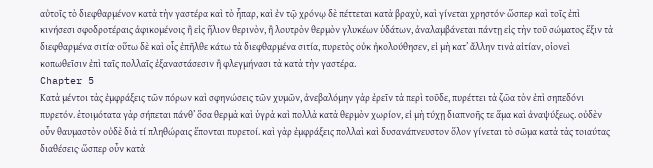αὐτοῖς τὸ διεφθαρμένον κατὰ τὴν γαστέρα καὶ τὸ ἧπαρ, καὶ ἐν τῷ χρόνῳ δὲ πέττεται κατὰ βραχὺ, καὶ γίνεται χρηστόν· ὥσπερ καὶ τοῖς ἐπὶ κινήσεσι σφοδροτέραις ἀφικομένοις ἢ εἰς ἥλιον θερινὸν, ἢ λουτρὸν θερμὸν γλυκέων ὑδάτων, ἀναλαμβάνεται πάντῃ εἰς τὴν τοῦ σώματος ἕξιν τὰ διεφθαρμένα σιτία· οὕτω δὲ καὶ οἷς ἐπῆλθε κάτω τὰ διεφθαρμένα σιτία, πυρετὸς οὐκ ἠκολούθησεν, εἰ μὴ κατ’ ἄλλην τινὰ αἰτίαν, οἱονεὶ κοπωθεῖσιν ἐπὶ ταῖς πολλαῖς ἐξαναστάσεσιν ἢ φλεγμήνασι τὰ κατὰ τὴν γαστέρα.
Chapter 5
Κατὰ μέντοι τὰς ἐμφράξεις τῶν πόρων καὶ σφηνώσεις τῶν χυμῶν, ἀνεβαλόμην γὰρ ἐρεῖν τὰ περὶ τοῦδε, πυρέττει τὰ ζῶα τὸν ἐπὶ σηπεδόνι πυρετόν. ἑτοιμότατα γὰρ σήπεται πάνθ’ ὅσα θερμὰ καὶ ὑγρὰ καὶ πολλὰ κατὰ θερμὸν χωρίον, εἰ μὴ τύχῃ διαπνοῆς τε ἅμα καὶ ἀναψύξεως. οὐδὲν οὖν θαυμαστὸν οὐδὲ διὰ τί πληθώραις ἕπονται πυρετοί. καὶ γὰρ ἐμφράξεις πολλαὶ καὶ δυσανάπνευστον ὅλον γίνεται τὸ σῶμα κατὰ τὰς τοιαύτας διαθέσεις· ὥσπερ οὖν κατὰ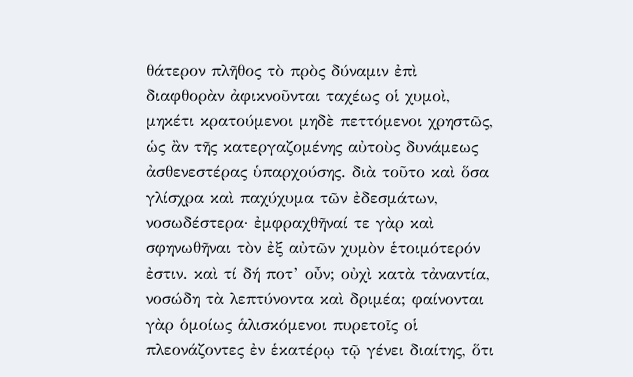θάτερον πλῆθος τὸ πρὸς δύναμιν ἐπὶ διαφθορὰν ἀφικνοῦνται ταχέως οἱ χυμοὶ, μηκέτι κρατούμενοι μηδὲ πεττόμενοι χρηστῶς, ὡς ἂν τῆς κατεργαζομένης αὐτοὺς δυνάμεως ἀσθενεστέρας ὑπαρχούσης. διὰ τοῦτο καὶ ὅσα γλίσχρα καὶ παχύχυμα τῶν ἐδεσμάτων, νοσωδέστερα· ἐμφραχθῆναί τε γὰρ καὶ σφηνωθῆναι τὸν ἐξ αὐτῶν χυμὸν ἑτοιμότερόν ἐστιν. καὶ τί δή ποτ’ οὖν; οὐχὶ κατὰ τἀναντία, νοσώδη τὰ λεπτύνοντα καὶ δριμέα; φαίνονται γὰρ ὁμοίως ἁλισκόμενοι πυρετοῖς οἱ πλεονάζοντες ἐν ἑκατέρῳ τῷ γένει διαίτης, ὅτι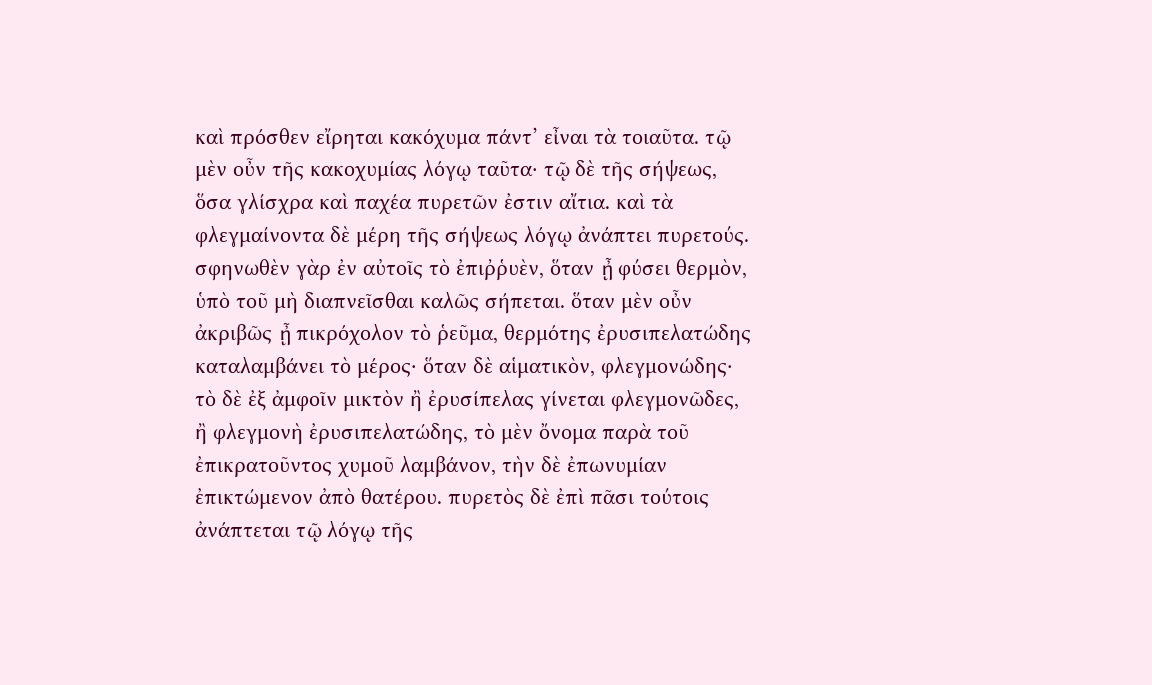καὶ πρόσθεν εἴρηται κακόχυμα πάντ’ εἶναι τὰ τοιαῦτα. τῷ μὲν οὖν τῆς κακοχυμίας λόγῳ ταῦτα· τῷ δὲ τῆς σήψεως, ὅσα γλίσχρα καὶ παχέα πυρετῶν ἐστιν αἴτια. καὶ τὰ φλεγμαίνοντα δὲ μέρη τῆς σήψεως λόγῳ ἀνάπτει πυρετούς. σφηνωθὲν γὰρ ἐν αὐτοῖς τὸ ἐπιῤῥυὲν, ὅταν ᾖ φύσει θερμὸν, ὑπὸ τοῦ μὴ διαπνεῖσθαι καλῶς σήπεται. ὅταν μὲν οὖν ἀκριβῶς ᾖ πικρόχολον τὸ ῥεῦμα, θερμότης ἐρυσιπελατώδης καταλαμβάνει τὸ μέρος· ὅταν δὲ αἱματικὸν, φλεγμονώδης· τὸ δὲ ἐξ ἀμφοῖν μικτὸν ἢ ἐρυσίπελας γίνεται φλεγμονῶδες, ἢ φλεγμονὴ ἐρυσιπελατώδης, τὸ μὲν ὄνομα παρὰ τοῦ ἐπικρατοῦντος χυμοῦ λαμβάνον, τὴν δὲ ἐπωνυμίαν ἐπικτώμενον ἀπὸ θατέρου. πυρετὸς δὲ ἐπὶ πᾶσι τούτοις ἀνάπτεται τῷ λόγῳ τῆς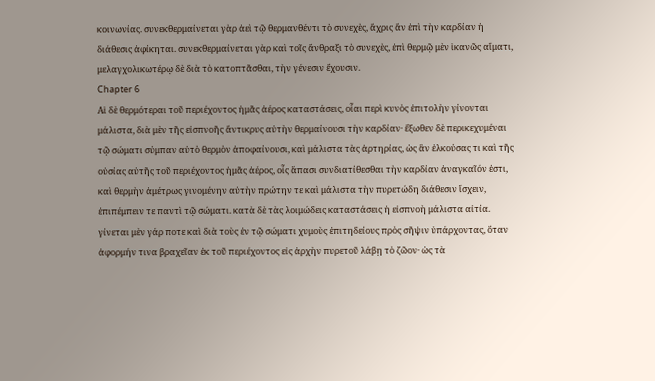κοινωνίας. συνεκθερμαίνεται γὰρ ἀεὶ τῷ θερμανθέντι τὸ συνεχὲς, ἄχρις ἄν ἐπὶ τὴν καρδίαν ἡ διάθεσις ἀφίκηται. συνεκθερμαίνεται γὰρ καὶ τοῖς ἄνθραξι τὸ συνεχὲς, ἐπὶ θερμῷ μὲν ἱκανῶς αἵματι, μελαγχολικωτέρῳ δὲ διὰ τὸ κατοπτᾶσθαι, τὴν γένεσιν ἔχουσιν.
Chapter 6
Αἱ δὲ θερμότεραι τοῦ περιέχοντος ἡμᾶς ἀέρος καταστάσεις, οἷαι περὶ κυνὸς ἐπιτολὴν γίνονται μάλιστα, διὰ μὲν τῆς εἰσπνοῆς ἄντικρυς αὐτὴν θερμαίνουσι τὴν καρδίαν· ἔξωθεν δὲ περικεχυμέναι τῷ σώματι σύμπαν αὐτὸ θερμὸν ἀποφαίνουσι, καὶ μάλιστα τὰς ἀρτηρίας, ὡς ἂν ἑλκούσας τι καὶ τῆς οὐσίας αὐτῆς τοῦ περιέχοντος ἡμᾶς ἀέρος, οἷς ἅπασι συνδιατίθεσθαι τὴν καρδίαν ἀναγκαῖόν ἐστι, καὶ θερμὴν ἀμέτρως γινομένην αὐτὴν πρώτην τε καὶ μάλιστα τὴν πυρετώδη διάθεσιν ἴσχειν, ἐπιπέμπειν τε παντὶ τῷ σώματι. κατὰ δὲ τὰς λοιμώδεις καταστάσεις ἡ εἰσπνοὴ μάλιστα αἰτία. γίνεται μὲν γάρ ποτε καὶ διὰ τοὺς ἐν τῷ σώματι χυμοὺς ἐπιτηδείους πρὸς σῆψιν ὑπάρχοντας, ὅταν ἀφορμήν τινα βραχεῖαν ἐκ τοῦ περιέχοντος εἰς ἀρχὴν πυρετοῦ λάβῃ τὸ ζῶον· ὡς τὰ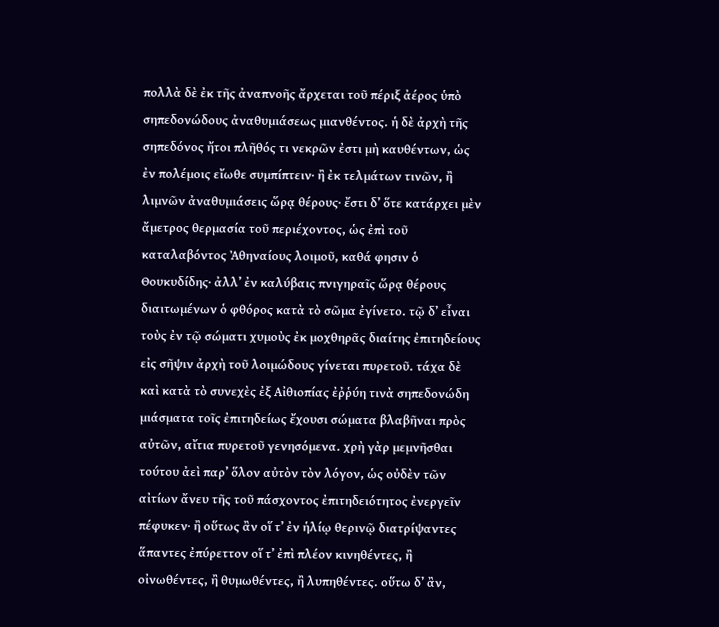πολλὰ δὲ ἐκ τῆς ἀναπνοῆς ἄρχεται τοῦ πέριξ ἀέρος ὑπὸ σηπεδονώδους ἀναθυμιάσεως μιανθέντος. ἡ δὲ ἀρχὴ τῆς σηπεδόνος ἤτοι πλῆθός τι νεκρῶν ἐστι μὴ καυθέντων, ὡς ἐν πολέμοις εἴωθε συμπίπτειν· ἢ ἐκ τελμάτων τινῶν, ἢ λιμνῶν ἀναθυμιάσεις ὥρᾳ θέρους· ἔστι δ’ ὅτε κατάρχει μὲν ἄμετρος θερμασία τοῦ περιέχοντος, ὡς ἐπὶ τοῦ καταλαβόντος Ἀθηναίους λοιμοῦ, καθά φησιν ὁ Θουκυδίδης· ἀλλ’ ἐν καλύβαις πνιγηραῖς ὥρᾳ θέρους διαιτωμένων ὁ φθόρος κατὰ τὸ σῶμα ἐγίνετο. τῷ δ’ εἶναι τοὺς ἐν τῷ σώματι χυμοὺς ἐκ μοχθηρᾶς διαίτης ἐπιτηδείους εἰς σῆψιν ἀρχὴ τοῦ λοιμώδους γίνεται πυρετοῦ. τάχα δὲ καὶ κατὰ τὸ συνεχὲς ἐξ Αἰθιοπίας ἐῤῥύη τινὰ σηπεδονώδη μιάσματα τοῖς ἐπιτηδείως ἔχουσι σώματα βλαβῆναι πρὸς αὐτῶν, αἴτια πυρετοῦ γενησόμενα. χρὴ γὰρ μεμνῆσθαι τούτου ἀεὶ παρ’ ὅλον αὐτὸν τὸν λόγον, ὡς οὐδὲν τῶν αἰτίων ἄνευ τῆς τοῦ πάσχοντος ἐπιτηδειότητος ἐνεργεῖν πέφυκεν· ἢ οὕτως ἂν οἵ τ’ ἐν ἡλίῳ θερινῷ διατρίψαντες ἅπαντες ἐπύρεττον οἵ τ’ ἐπὶ πλέον κινηθέντες, ἢ οἰνωθέντες, ἢ θυμωθέντες, ἢ λυπηθέντες. οὕτω δ’ ἂν,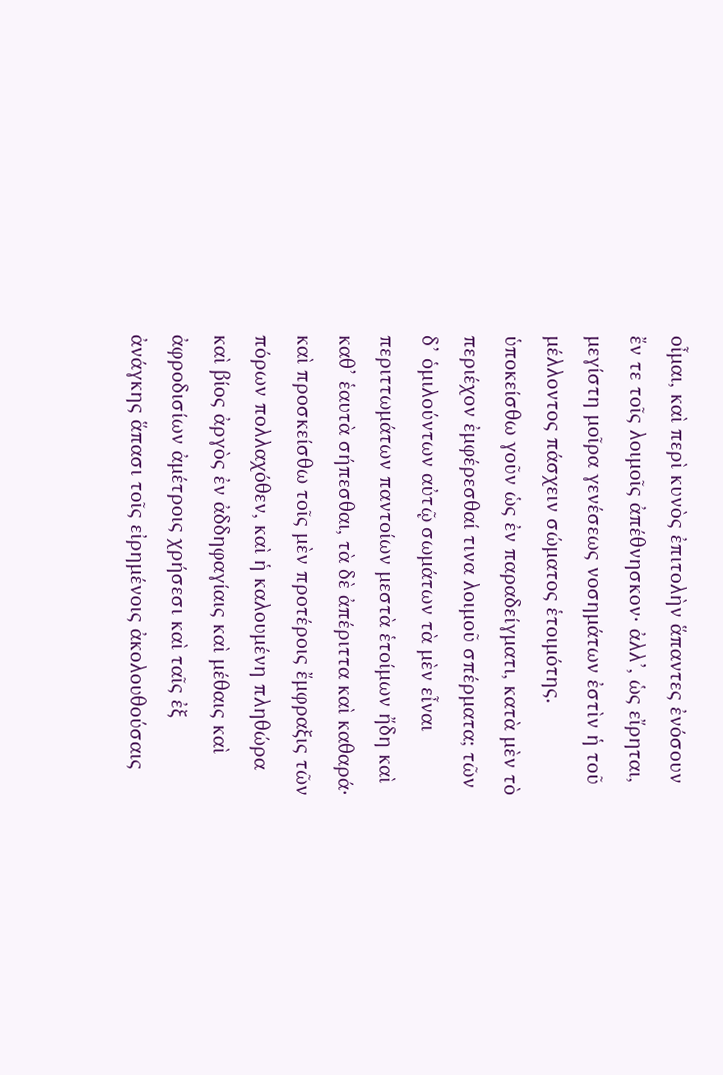οἶμαι, καὶ περὶ κυνὸς ἐπιτολὴν ἅπαντες ἐνόσουν ἔν τε τοῖς λοιμοῖς ἀπέθνησκον· ἀλλ’, ὡς εἴρηται, μεγίστη μοῖρα γενέσεως νοσημάτων ἐστὶν ἡ τοῦ μέλλοντος πάσχειν σώματος ἑτοιμότης. ὑποκείσθω γοῦν ὡς ἐν παραδείγματι, κατὰ μὲν τὸ περιέχον ἐμφέρεσθαί τινα λοιμοῦ σπέρματα; τῶν δ’ ὁμιλούντων αὐτῷ σωμάτων τὰ μὲν εἶναι περιττωμάτων παντοίων μεστὰ ἑτοίμων ἤδη καὶ καθ’ ἑαυτὰ σήπεσθαι, τὰ δὲ ἀπέριττα καὶ καθαρά· καὶ προσκείσθω τοῖς μὲν προτέροις ἔμφραξις τῶν πόρων πολλαχόθεν, καὶ ἡ καλουμένη πληθώρα καὶ βίος ἀργὸς ἐν ἀδδηφαγίαις καὶ μέθαις καὶ ἀφροδισίων ἀμέτροις χρήσεσι καὶ ταῖς ἐξ ἀνάγκης ἅπασι τοῖς εἰρημένοις ἀκολουθούσαις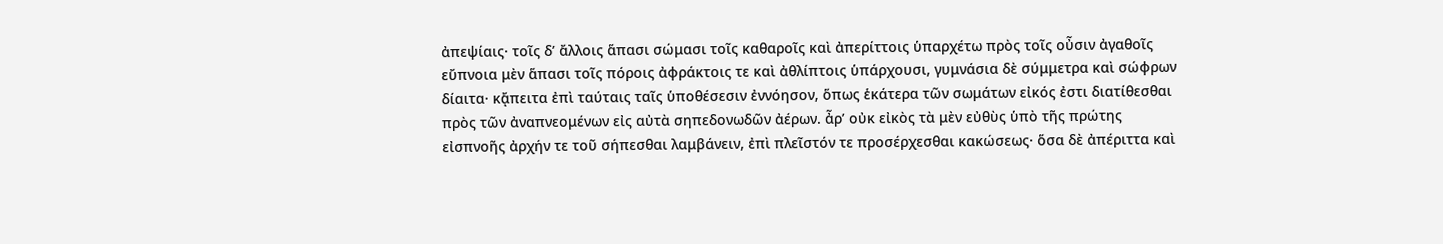ἀπεψίαις· τοῖς δ’ ἄλλοις ἅπασι σώμασι τοῖς καθαροῖς καὶ ἀπερίττοις ὑπαρχέτω πρὸς τοῖς οὖσιν ἀγαθοῖς εὔπνοια μὲν ἅπασι τοῖς πόροις ἀφράκτοις τε καὶ ἀθλίπτοις ὑπάρχουσι, γυμνάσια δὲ σύμμετρα καὶ σώφρων δίαιτα· κᾄπειτα ἐπὶ ταύταις ταῖς ὑποθέσεσιν ἐννόησον, ὅπως ἑκάτερα τῶν σωμάτων εἰκός ἐστι διατίθεσθαι πρὸς τῶν ἀναπνεομένων εἰς αὐτὰ σηπεδονωδῶν ἀέρων. ἆρ’ οὐκ εἰκὸς τὰ μὲν εὐθὺς ὑπὸ τῆς πρώτης εἰσπνοῆς ἀρχήν τε τοῦ σήπεσθαι λαμβάνειν, ἐπὶ πλεῖστόν τε προσέρχεσθαι κακώσεως· ὅσα δὲ ἀπέριττα καὶ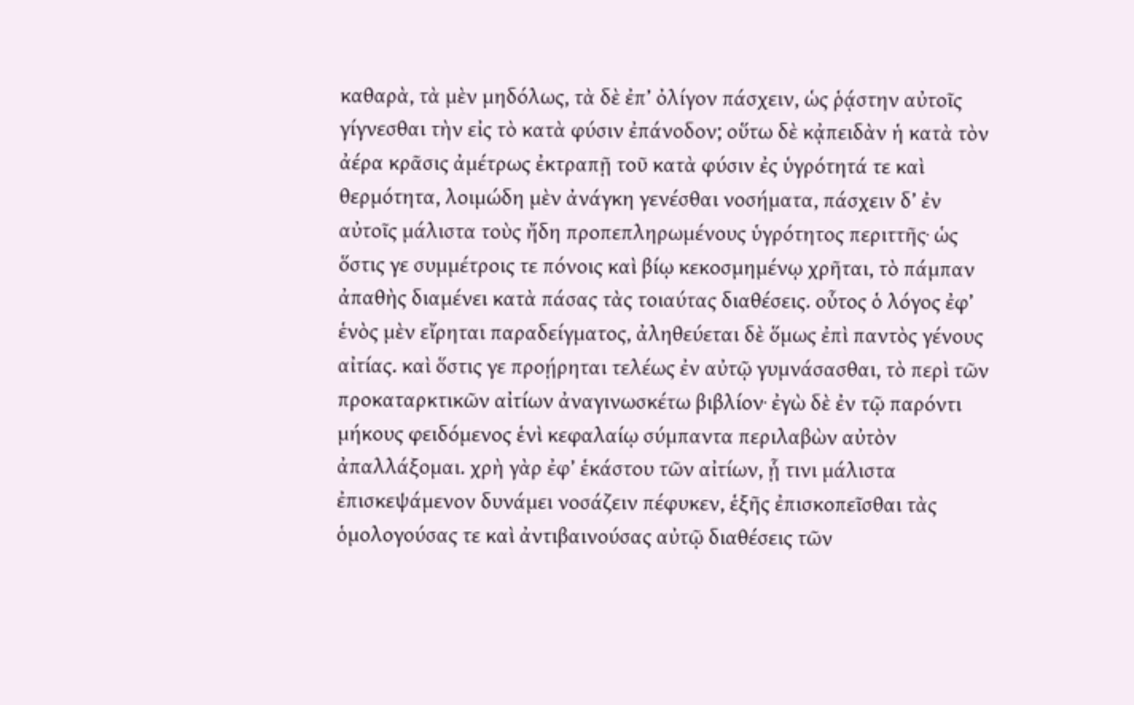καθαρὰ, τὰ μὲν μηδόλως, τὰ δὲ ἐπ’ ὀλίγον πάσχειν, ὡς ῥᾴστην αὐτοῖς γίγνεσθαι τὴν εἰς τὸ κατὰ φύσιν ἐπάνοδον; οὕτω δὲ κᾀπειδὰν ἡ κατὰ τὸν ἀέρα κρᾶσις ἀμέτρως ἐκτραπῇ τοῦ κατὰ φύσιν ἐς ὑγρότητά τε καὶ θερμότητα, λοιμώδη μὲν ἀνάγκη γενέσθαι νοσήματα, πάσχειν δ’ ἐν αὐτοῖς μάλιστα τοὺς ἤδη προπεπληρωμένους ὑγρότητος περιττῆς· ὡς ὅστις γε συμμέτροις τε πόνοις καὶ βίῳ κεκοσμημένῳ χρῆται, τὸ πάμπαν ἀπαθὴς διαμένει κατὰ πάσας τὰς τοιαύτας διαθέσεις. οὗτος ὁ λόγος ἐφ’ ἑνὸς μὲν εἴρηται παραδείγματος, ἀληθεύεται δὲ ὅμως ἐπὶ παντὸς γένους αἰτίας. καὶ ὅστις γε προῄρηται τελέως ἐν αὐτῷ γυμνάσασθαι, τὸ περὶ τῶν προκαταρκτικῶν αἰτίων ἀναγινωσκέτω βιβλίον· ἐγὼ δὲ ἐν τῷ παρόντι μήκους φειδόμενος ἑνὶ κεφαλαίῳ σύμπαντα περιλαβὼν αὐτὸν ἀπαλλάξομαι. χρὴ γὰρ ἐφ’ ἑκάστου τῶν αἰτίων, ᾗ τινι μάλιστα ἐπισκεψάμενον δυνάμει νοσάζειν πέφυκεν, ἑξῆς ἐπισκοπεῖσθαι τὰς ὁμολογούσας τε καὶ ἀντιβαινούσας αὐτῷ διαθέσεις τῶν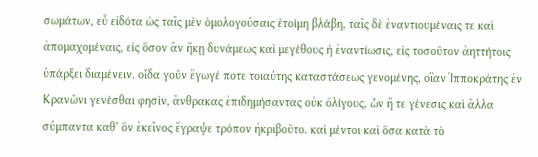σωμάτων, εὖ εἰδότα ὡς ταῖς μὲν ὁμολογούσαις ἑτοίμη βλάβη, ταῖς δὲ ἐναντιουμέναις τε καὶ ἀπομαχομέναις, εἰς ὅσον ἂν ἥκῃ δυνάμεως καὶ μεγέθους ἡ ἐναντίωσις, εἰς τοσοῦτον ἀηττήτοις ὑπάρξει διαμένειν. οἶδα γοῦν ἔγωγέ ποτε τοιαύτης καταστάσεως γενομένης, οἵαν Ἱπποκράτης ἐν Κρανῶνι γενέσθαι φησὶν, ἄνθρακας ἐπιδημήσαντας οὐκ ὀλίγους, ὧν ἥ τε γένεσις καὶ ἄλλα σύμπαντα καθ’ ὃν ἐκεῖνος ἔγραψε τρόπον ἠκριβοῦτο. καὶ μέντοι καὶ ὅσα κατὰ τὸ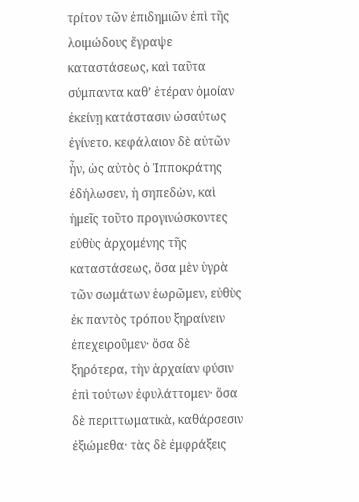τρίτον τῶν ἐπιδημιῶν ἐπὶ τῆς λοιμώδους ἔγραψε καταστάσεως, καὶ ταῦτα σύμπαντα καθ’ ἑτέραν ὁμοίαν ἐκείνῃ κατάστασιν ὡσαύτως ἐγίνετο. κεφάλαιον δὲ αὐτῶν ἦν, ὡς αὐτὸς ὁ Ἱπποκράτης ἐδήλωσεν, ἡ σηπεδὼν, καὶ ἡμεῖς τοῦτο προγινώσκοντες εὐθὺς ἀρχομένης τῆς καταστάσεως, ὅσα μὲν ὑγρὰ τῶν σωμάτων ἑωρῶμεν, εὐθὺς ἐκ παντὸς τρόπου ξηραίνειν ἐπεχειροῦμεν· ὅσα δὲ ξηρότερα, τὴν ἀρχαίαν φύσιν ἐπὶ τούτων ἐφυλάττομεν· ὅσα δὲ περιττωματικὰ, καθάρσεσιν ἐξιώμεθα· τὰς δὲ ἐμφράξεις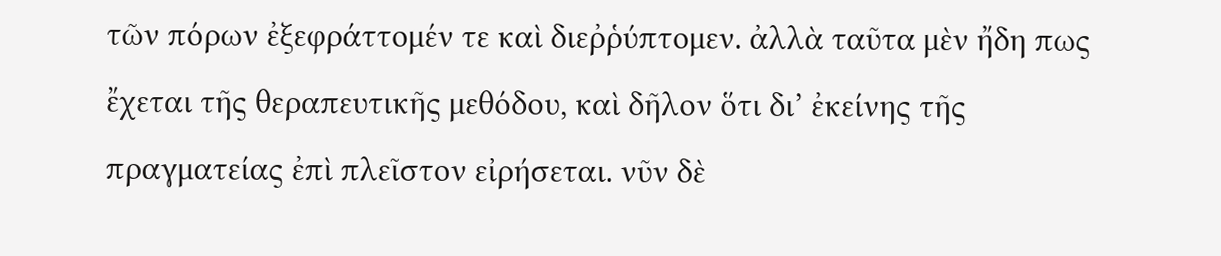τῶν πόρων ἐξεφράττομέν τε καὶ διεῤῥύπτομεν. ἀλλὰ ταῦτα μὲν ἤδη πως ἔχεται τῆς θεραπευτικῆς μεθόδου, καὶ δῆλον ὅτι δι’ ἐκείνης τῆς πραγματείας ἐπὶ πλεῖστον εἰρήσεται. νῦν δὲ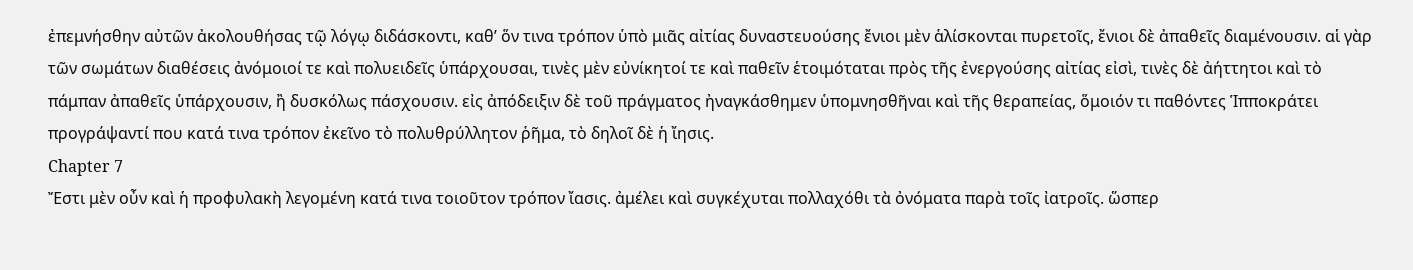ἐπεμνήσθην αὐτῶν ἀκολουθήσας τῷ λόγῳ διδάσκοντι, καθ’ ὅν τινα τρόπον ὑπὸ μιᾶς αἰτίας δυναστευούσης ἔνιοι μὲν ἁλίσκονται πυρετοῖς, ἔνιοι δὲ ἀπαθεῖς διαμένουσιν. αἱ γὰρ τῶν σωμάτων διαθέσεις ἀνόμοιοί τε καὶ πολυειδεῖς ὑπάρχουσαι, τινὲς μὲν εὐνίκητοί τε καὶ παθεῖν ἑτοιμόταται πρὸς τῆς ἐνεργούσης αἰτίας εἰσὶ, τινὲς δὲ ἀήττητοι καὶ τὸ πάμπαν ἀπαθεῖς ὑπάρχουσιν, ἢ δυσκόλως πάσχουσιν. εἰς ἀπόδειξιν δὲ τοῦ πράγματος ἠναγκάσθημεν ὑπομνησθῆναι καὶ τῆς θεραπείας, ὅμοιόν τι παθόντες Ἱπποκράτει προγράψαντί που κατά τινα τρόπον ἐκεῖνο τὸ πολυθρύλλητον ῥῆμα, τὸ δηλοῖ δὲ ἡ ἴησις.
Chapter 7
Ἔστι μὲν οὖν καὶ ἡ προφυλακὴ λεγομένη κατά τινα τοιοῦτον τρόπον ἴασις. ἀμέλει καὶ συγκέχυται πολλαχόθι τὰ ὀνόματα παρὰ τοῖς ἰατροῖς. ὥσπερ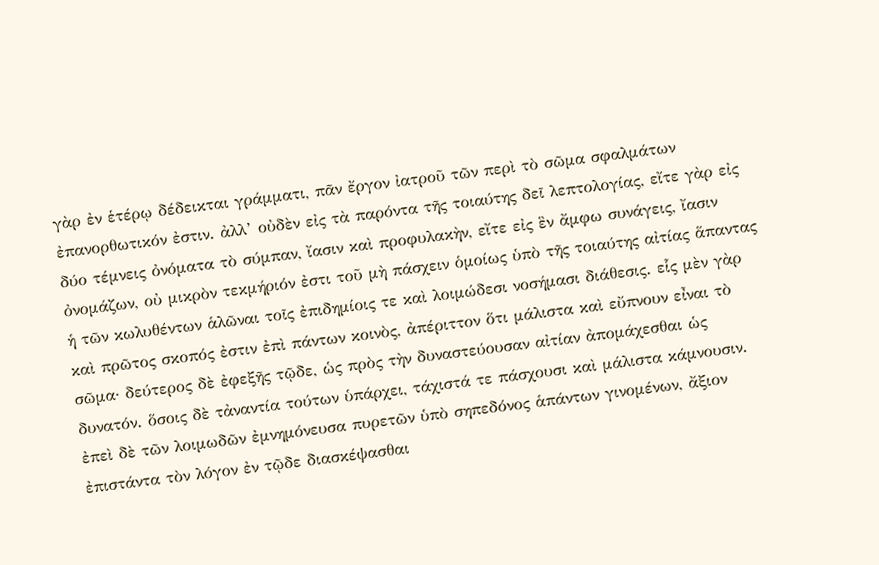γὰρ ἐν ἑτέρῳ δέδεικται γράμματι, πᾶν ἔργον ἰατροῦ τῶν περὶ τὸ σῶμα σφαλμάτων ἐπανορθωτικόν ἐστιν. ἀλλ’ οὐδὲν εἰς τὰ παρόντα τῆς τοιαύτης δεῖ λεπτολογίας, εἴτε γὰρ εἰς δύο τέμνεις ὀνόματα τὸ σύμπαν, ἴασιν καὶ προφυλακὴν, εἴτε εἰς ἓν ἄμφω συνάγεις, ἴασιν ὀνομάζων, οὐ μικρὸν τεκμήριόν ἐστι τοῦ μὴ πάσχειν ὁμοίως ὑπὸ τῆς τοιαύτης αἰτίας ἅπαντας ἡ τῶν κωλυθέντων ἁλῶναι τοῖς ἐπιδημίοις τε καὶ λοιμώδεσι νοσήμασι διάθεσις. εἷς μὲν γὰρ καὶ πρῶτος σκοπός ἐστιν ἐπὶ πάντων κοινὸς, ἀπέριττον ὅτι μάλιστα καὶ εὔπνουν εἶναι τὸ σῶμα· δεύτερος δὲ ἐφεξῆς τῷδε, ὡς πρὸς τὴν δυναστεύουσαν αἰτίαν ἀπομάχεσθαι ὡς δυνατόν. ὅσοις δὲ τἀναντία τούτων ὑπάρχει, τάχιστά τε πάσχουσι καὶ μάλιστα κάμνουσιν. ἐπεὶ δὲ τῶν λοιμωδῶν ἐμνημόνευσα πυρετῶν ὑπὸ σηπεδόνος ἁπάντων γινομένων, ἄξιον ἐπιστάντα τὸν λόγον ἐν τῷδε διασκέψασθαι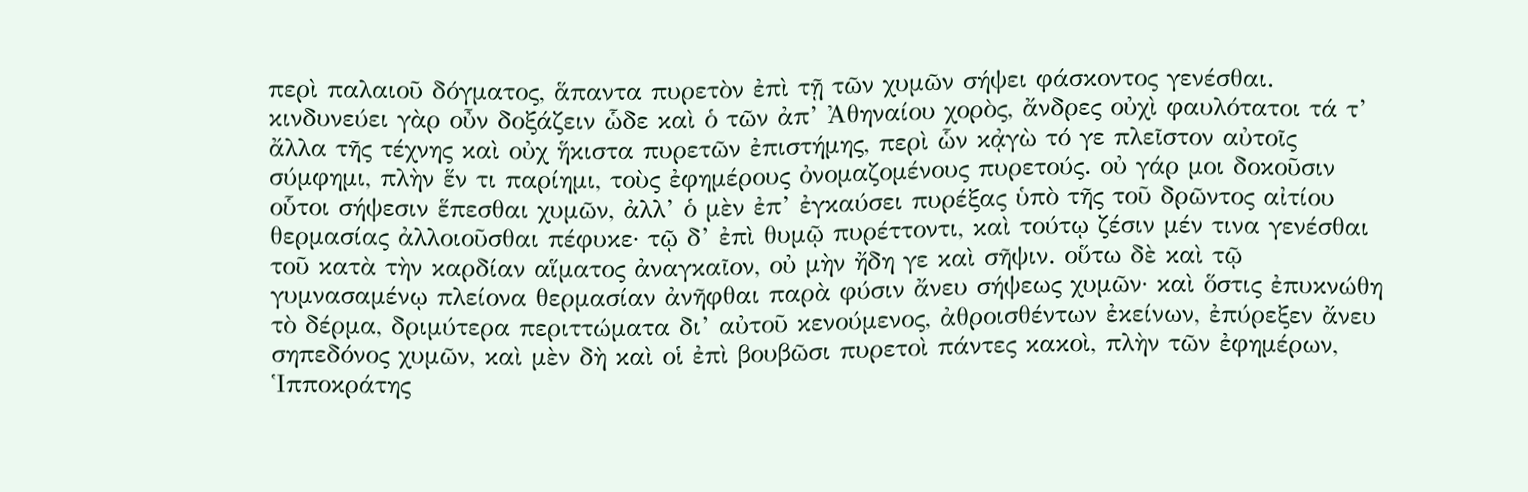περὶ παλαιοῦ δόγματος, ἅπαντα πυρετὸν ἐπὶ τῇ τῶν χυμῶν σήψει φάσκοντος γενέσθαι. κινδυνεύει γὰρ οὖν δοξάζειν ὧδε καὶ ὁ τῶν ἀπ’ Ἀθηναίου χορὸς, ἄνδρες οὐχὶ φαυλότατοι τά τ’ ἄλλα τῆς τέχνης καὶ οὐχ ἥκιστα πυρετῶν ἐπιστήμης, περὶ ὧν κᾀγὼ τό γε πλεῖστον αὐτοῖς σύμφημι, πλὴν ἕν τι παρίημι, τοὺς ἐφημέρους ὀνομαζομένους πυρετούς. οὐ γάρ μοι δοκοῦσιν οὗτοι σήψεσιν ἕπεσθαι χυμῶν, ἀλλ’ ὁ μὲν ἐπ’ ἐγκαύσει πυρέξας ὑπὸ τῆς τοῦ δρῶντος αἰτίου θερμασίας ἀλλοιοῦσθαι πέφυκε· τῷ δ’ ἐπὶ θυμῷ πυρέττοντι, καὶ τούτῳ ζέσιν μέν τινα γενέσθαι τοῦ κατὰ τὴν καρδίαν αἵματος ἀναγκαῖον, οὐ μὴν ἤδη γε καὶ σῆψιν. οὕτω δὲ καὶ τῷ γυμνασαμένῳ πλείονα θερμασίαν ἀνῆφθαι παρὰ φύσιν ἄνευ σήψεως χυμῶν· καὶ ὅστις ἐπυκνώθη τὸ δέρμα, δριμύτερα περιττώματα δι’ αὐτοῦ κενούμενος, ἀθροισθέντων ἐκείνων, ἐπύρεξεν ἄνευ σηπεδόνος χυμῶν, καὶ μὲν δὴ καὶ οἱ ἐπὶ βουβῶσι πυρετοὶ πάντες κακοὶ, πλὴν τῶν ἐφημέρων, Ἱπποκράτης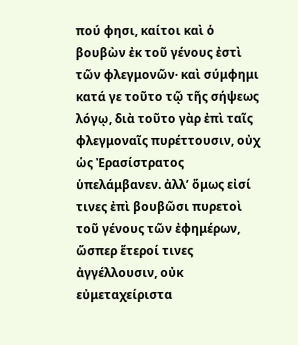πού φησι, καίτοι καὶ ὁ βουβὼν ἐκ τοῦ γένους ἐστὶ τῶν φλεγμονῶν· καὶ σύμφημι κατά γε τοῦτο τῷ τῆς σήψεως λόγῳ, διὰ τοῦτο γὰρ ἐπὶ ταῖς φλεγμοναῖς πυρέττουσιν, οὐχ ὡς Ἐρασίστρατος ὑπελάμβανεν. ἀλλ’ ὅμως εἰσί τινες ἐπὶ βουβῶσι πυρετοὶ τοῦ γένους τῶν ἐφημέρων, ὥσπερ ἕτεροί τινες ἀγγέλλουσιν, οὐκ εὐμεταχείριστα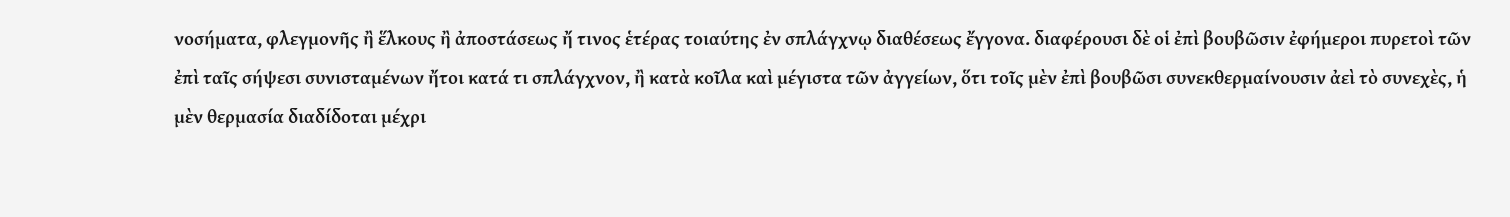νοσήματα, φλεγμονῆς ἢ ἕλκους ἢ ἀποστάσεως ἤ τινος ἑτέρας τοιαύτης ἐν σπλάγχνῳ διαθέσεως ἔγγονα. διαφέρουσι δὲ οἱ ἐπὶ βουβῶσιν ἐφήμεροι πυρετοὶ τῶν ἐπὶ ταῖς σήψεσι συνισταμένων ἤτοι κατά τι σπλάγχνον, ἢ κατὰ κοῖλα καὶ μέγιστα τῶν ἀγγείων, ὅτι τοῖς μὲν ἐπὶ βουβῶσι συνεκθερμαίνουσιν ἀεὶ τὸ συνεχὲς, ἡ μὲν θερμασία διαδίδοται μέχρι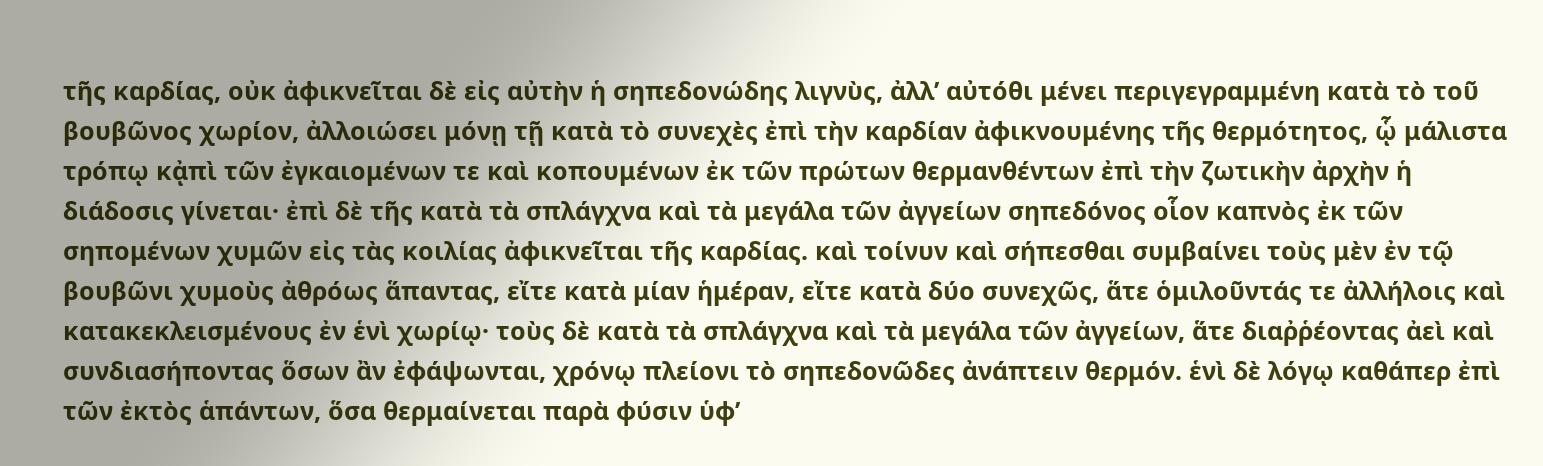τῆς καρδίας, οὐκ ἀφικνεῖται δὲ εἰς αὐτὴν ἡ σηπεδονώδης λιγνὺς, ἀλλ’ αὐτόθι μένει περιγεγραμμένη κατὰ τὸ τοῦ βουβῶνος χωρίον, ἀλλοιώσει μόνῃ τῇ κατὰ τὸ συνεχὲς ἐπὶ τὴν καρδίαν ἀφικνουμένης τῆς θερμότητος, ᾧ μάλιστα τρόπῳ κᾀπὶ τῶν ἐγκαιομένων τε καὶ κοπουμένων ἐκ τῶν πρώτων θερμανθέντων ἐπὶ τὴν ζωτικὴν ἀρχὴν ἡ διάδοσις γίνεται· ἐπὶ δὲ τῆς κατὰ τὰ σπλάγχνα καὶ τὰ μεγάλα τῶν ἀγγείων σηπεδόνος οἷον καπνὸς ἐκ τῶν σηπομένων χυμῶν εἰς τὰς κοιλίας ἀφικνεῖται τῆς καρδίας. καὶ τοίνυν καὶ σήπεσθαι συμβαίνει τοὺς μὲν ἐν τῷ βουβῶνι χυμοὺς ἀθρόως ἅπαντας, εἴτε κατὰ μίαν ἡμέραν, εἴτε κατὰ δύο συνεχῶς, ἅτε ὁμιλοῦντάς τε ἀλλήλοις καὶ κατακεκλεισμένους ἐν ἑνὶ χωρίῳ· τοὺς δὲ κατὰ τὰ σπλάγχνα καὶ τὰ μεγάλα τῶν ἀγγείων, ἅτε διαῤῥέοντας ἀεὶ καὶ συνδιασήποντας ὅσων ἂν ἐφάψωνται, χρόνῳ πλείονι τὸ σηπεδονῶδες ἀνάπτειν θερμόν. ἑνὶ δὲ λόγῳ καθάπερ ἐπὶ τῶν ἐκτὸς ἁπάντων, ὅσα θερμαίνεται παρὰ φύσιν ὑφ’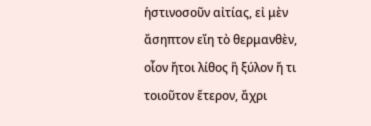ἡστινοσοῦν αἰτίας, εἰ μὲν ἄσηπτον εἴη τὸ θερμανθὲν, οἷον ἤτοι λίθος ἢ ξύλον ἤ τι τοιοῦτον ἕτερον, ἄχρι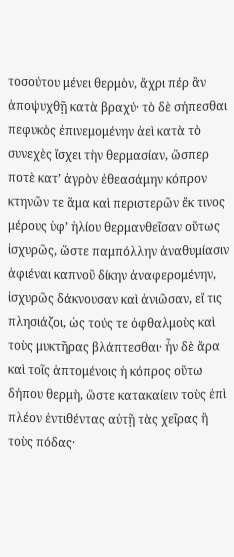τοσούτου μένει θερμὸν, ἄχρι πέρ ἂν ἀποψυχθῇ κατὰ βραχύ· τὸ δὲ σήπεσθαι πεφυκὸς ἐπινεμομένην ἀεὶ κατὰ τὸ συνεχὲς ἴσχει τὴν θερμασίαν, ὥσπερ ποτὲ κατ’ ἀγρὸν ἐθεασάμην κόπρον κτηνῶν τε ἅμα καὶ περιστερῶν ἔκ τινος μέρους ὑφ’ ἡλίου θερμανθεῖσαν οὕτως ἰσχυρῶς, ὥστε παμπόλλην ἀναθυμίασιν ἀφιέναι καπνοῦ δίκην ἀναφερομένην, ἰσχυρῶς δάκνουσαν καὶ ἀνιῶσαν, εἴ τις πλησιάζοι, ὡς τούς τε ὀφθαλμοὺς καὶ τοὺς μυκτῆρας βλάπτεσθαι· ἦν δὲ ἄρα καὶ τοῖς ἁπτομένοις ἡ κόπρος οὕτω δήπου θερμὴ, ὥστε κατακαίειν τοὺς ἐπὶ πλέον ἐντιθέντας αὐτῇ τὰς χεῖρας ἢ τοὺς πόδας·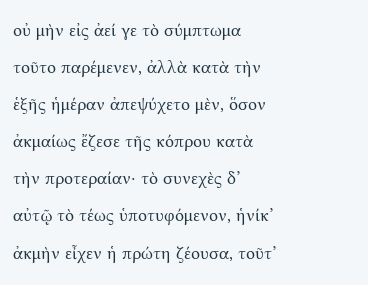οὐ μὴν εἰς ἀεί γε τὸ σύμπτωμα τοῦτο παρέμενεν, ἀλλὰ κατὰ τὴν ἑξῆς ἡμέραν ἀπεψύχετο μὲν, ὅσον ἀκμαίως ἔζεσε τῆς κόπρου κατὰ τὴν προτεραίαν· τὸ συνεχὲς δ’ αὐτῷ τὸ τέως ὑποτυφόμενον, ἡνίκ’ ἀκμὴν εἶχεν ἡ πρώτη ζέουσα, τοῦτ’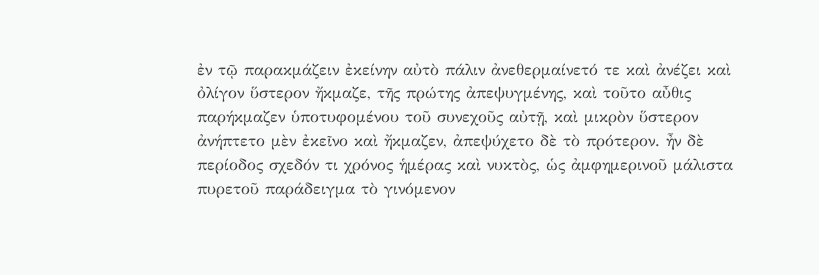ἐν τῷ παρακμάζειν ἐκείνην αὐτὸ πάλιν ἀνεθερμαίνετό τε καὶ ἀνέζει καὶ ὀλίγον ὕστερον ἤκμαζε, τῆς πρώτης ἀπεψυγμένης, καὶ τοῦτο αὖθις παρήκμαζεν ὑποτυφομένου τοῦ συνεχοῦς αὐτῇ, καὶ μικρὸν ὕστερον ἀνήπτετο μὲν ἐκεῖνο καὶ ἤκμαζεν, ἀπεψύχετο δὲ τὸ πρότερον. ἦν δὲ περίοδος σχεδόν τι χρόνος ἡμέρας καὶ νυκτὸς, ὡς ἀμφημερινοῦ μάλιστα πυρετοῦ παράδειγμα τὸ γινόμενον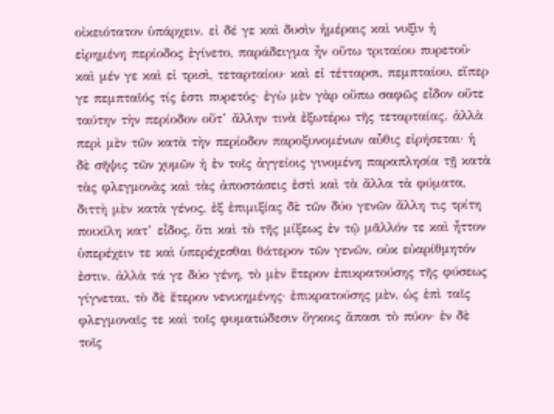οἰκειότατον ὑπάρχειν. εἰ δέ γε καὶ δυσὶν ἡμέραις καὶ νυξὶν ἡ εἰρημένη περίοδος ἐγίνετο, παράδειγμα ἦν οὕτω τριταίου πυρετοῦ· καὶ μέν γε καὶ εἰ τρισὶ, τεταρταίου· καὶ εἰ τέτταρσι, πεμπταίου, εἴπερ γε πεμπταῖός τίς ἐστι πυρετός· ἐγὼ μὲν γὰρ οὔπω σαφῶς εἶδον οὔτε ταύτην τὴν περίοδον οὔτ’ ἄλλην τινὰ ἐξωτέρω τῆς τεταρταίας. ἀλλὰ περὶ μὲν τῶν κατὰ τὴν περίοδον παροξυνομένων αὖθις εἰρήσεται· ἡ δὲ σῆψις τῶν χυμῶν ἡ ἐν τοῖς ἀγγείοις γινομένη παραπλησία τῇ κατὰ τὰς φλεγμονὰς καὶ τὰς ἀποστάσεις ἐστὶ καὶ τὰ ἄλλα τὰ φύματα, διττὴ μὲν κατὰ γένος, ἐξ ἐπιμιξίας δὲ τῶν δύο γενῶν ἄλλη τις τρίτη ποικίλη κατ’ εἶδος, ὅτι καὶ τὸ τῆς μίξεως ἐν τῷ μᾶλλόν τε καὶ ἧττον ὑπερέχειν τε καὶ ὑπερέχεσθαι θάτερον τῶν γενῶν, οὐκ εὐαρίθμητόν ἐστιν. ἀλλὰ τά γε δύο γένη, τὸ μὲν ἕτερον ἐπικρατούσης τῆς φύσεως γίγνεται, τὸ δὲ ἕτερον νενικημένης· ἐπικρατούσης μὲν, ὡς ἐπὶ ταῖς φλεγμοναῖς τε καὶ τοῖς φυματώδεσιν ὄγκοις ἅπασι τὸ πύον· ἐν δὲ τοῖς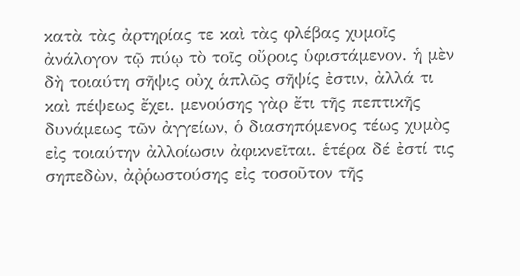κατὰ τὰς ἀρτηρίας τε καὶ τὰς φλέβας χυμοῖς ἀνάλογον τῷ πύῳ τὸ τοῖς οὔροις ὑφιστάμενον. ἡ μὲν δὴ τοιαύτη σῆψις οὐχ ἁπλῶς σῆψίς ἐστιν, ἀλλά τι καὶ πέψεως ἔχει. μενούσης γὰρ ἔτι τῆς πεπτικῆς δυνάμεως τῶν ἀγγείων, ὁ διασηπόμενος τέως χυμὸς εἰς τοιαύτην ἀλλοίωσιν ἀφικνεῖται. ἑτέρα δέ ἐστί τις σηπεδὼν, ἀῤῥωστούσης εἰς τοσοῦτον τῆς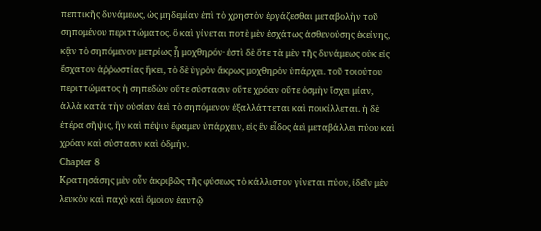πεπτικῆς δυνάμεως, ὡς μηδεμίαν ἐπὶ τὸ χρηστὸν ἐργάζεσθαι μεταβολὴν τοῦ σηπομένου περιττώματος. ὃ καὶ γίνεται ποτὲ μὲν ἐσχάτως ἀσθενούσης ἐκείνης, κᾂν τὸ σηπόμενον μετρίως ᾖ μοχθηρόν· ἐστὶ δὲ ὅτε τὰ μὲν τῆς δυνάμεως οὐκ εἰς ἔσχατον ἀῤῥωστίας ἥκει, τὸ δὲ ὑγρὸν ἄκρως μοχθηρὸν ὑπάρχει. τοῦ τοιούτου περιττώματος ἡ σηπεδὼν οὔτε σύστασιν οὔτε χρόαν οὔτε ὀσμὴν ἴσχει μίαν, ἀλλὰ κατὰ τὴν οὐσίαν ἀεὶ τὸ σηπόμενον ἐξαλλάττεται καὶ ποικίλλεται. ἡ δὲ ἑτέρα σῆψις, ἣν καὶ πέψιν ἔφαμεν ὑπάρχειν, εἰς ἓν εἶδος ἀεὶ μεταβάλλει πύου καὶ χρόαν καὶ σύστασιν καὶ ὀδμήν.
Chapter 8
Κρατησάσης μὲν οὖν ἀκριβῶς τῆς φύσεως τὸ κάλλιστον γίνεται πύον, ἰδεῖν μὲν λευκὸν καὶ παχὺ καὶ ὅμοιον ἑαυτῷ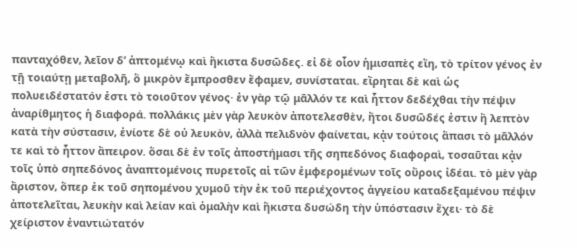πανταχόθεν, λεῖον δ’ ἁπτομένῳ καὶ ἥκιστα δυσῶδες. εἰ δὲ οἷον ἡμισαπὲς εἴη, τὸ τρίτον γένος ἐν τῇ τοιαύτῃ μεταβολῆ, ὃ μικρὸν ἔμπροσθεν ἔφαμεν, συνίσταται. εἴρηται δὲ καὶ ὡς πολυειδέστατόν ἐστι τὸ τοιοῦτον γένος· ἐν γὰρ τῷ μᾶλλόν τε καὶ ἧττον δεδέχθαι τὴν πέψιν ἀναρίθμητος ἡ διαφορά. πολλάκις μὲν γὰρ λευκὸν ἀποτελεσθὲν, ἤτοι δυσῶδές ἐστιν ἢ λεπτὸν κατὰ τὴν σύστασιν, ἐνίοτε δὲ οὐ λευκὸν, ἀλλὰ πελιδνὸν φαίνεται, κᾀν τούτοις ἅπασι τὸ μᾶλλόν τε καὶ τὸ ἧττον ἄπειρον. ὅσαι δὲ ἐν τοῖς ἀποστήμασι τῆς σηπεδόνος διαφοραὶ, τοσαῦται κᾀν τοῖς ὑπὸ σηπεδόνος ἀναπτομένοις πυρετοῖς αἱ τῶν ἐμφερομένων τοῖς οὔροις ἰδέαι. τὸ μὲν γὰρ ἄριστον, ὅπερ ἐκ τοῦ σηπομένου χυμοῦ τὴν ἐκ τοῦ περιέχοντος ἀγγείου καταδεξαμένου πέψιν ἀποτελεῖται, λευκὴν καὶ λείαν καὶ ὁμαλὴν καὶ ἥκιστα δυσώδη τὴν ὑπόστασιν ἔχει· τὸ δὲ χείριστον ἐναντιώτατόν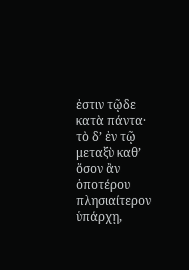ἐστιν τῷδε κατὰ πάντα· τὸ δ’ ἐν τῷ μεταξὺ καθ’ ὅσον ἂν ὁποτέρου πλησιαίτερον ὑπάρχῃ,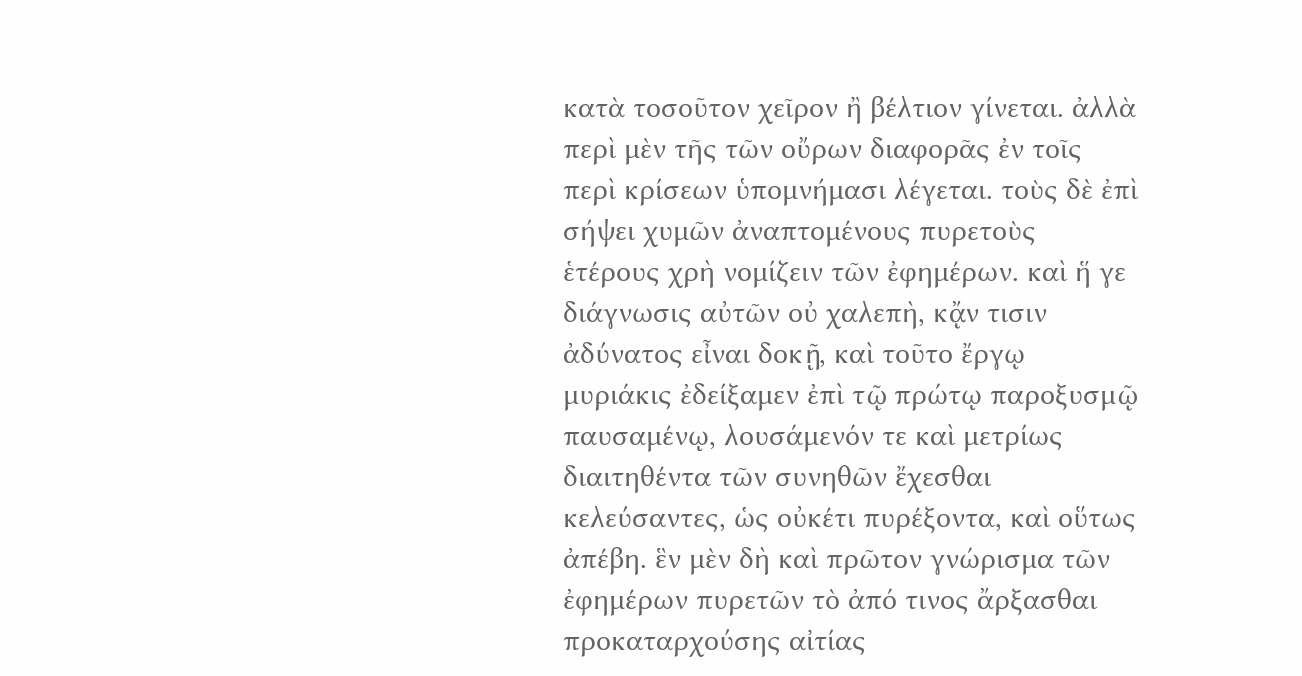κατὰ τοσοῦτον χεῖρον ἢ βέλτιον γίνεται. ἀλλὰ περὶ μὲν τῆς τῶν οὔρων διαφορᾶς ἐν τοῖς περὶ κρίσεων ὑπομνήμασι λέγεται. τοὺς δὲ ἐπὶ σήψει χυμῶν ἀναπτομένους πυρετοὺς ἑτέρους χρὴ νομίζειν τῶν ἐφημέρων. καὶ ἥ γε διάγνωσις αὐτῶν οὐ χαλεπὴ, κᾄν τισιν ἀδύνατος εἶναι δοκῇ, καὶ τοῦτο ἔργῳ μυριάκις ἐδείξαμεν ἐπὶ τῷ πρώτῳ παροξυσμῷ παυσαμένῳ, λουσάμενόν τε καὶ μετρίως διαιτηθέντα τῶν συνηθῶν ἔχεσθαι κελεύσαντες, ὡς οὐκέτι πυρέξοντα, καὶ οὕτως ἀπέβη. ἓν μὲν δὴ καὶ πρῶτον γνώρισμα τῶν ἐφημέρων πυρετῶν τὸ ἀπό τινος ἄρξασθαι προκαταρχούσης αἰτίας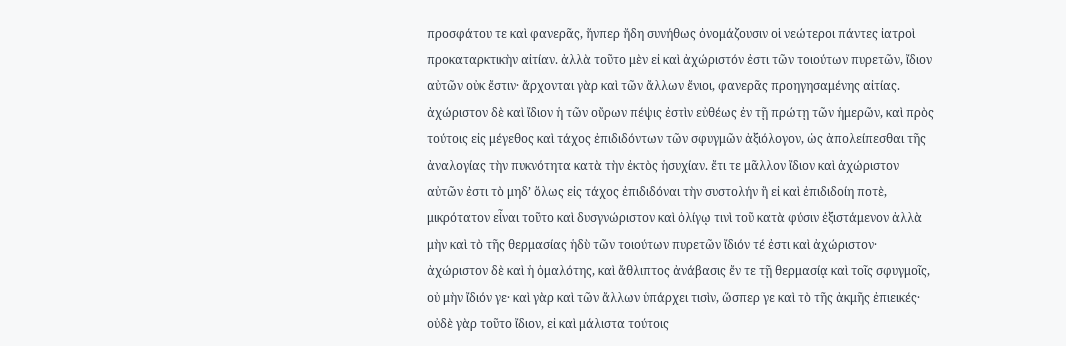προσφάτου τε καὶ φανερᾶς, ἥνπερ ἤδη συνήθως ὀνομάζουσιν οἱ νεώτεροι πάντες ἰατροὶ προκαταρκτικὴν αἰτίαν. ἀλλὰ τοῦτο μὲν εἰ καὶ ἀχώριστόν ἐστι τῶν τοιούτων πυρετῶν, ἴδιον αὐτῶν οὐκ ἔστιν· ἄρχονται γὰρ καὶ τῶν ἄλλων ἔνιοι, φανερᾶς προηγησαμένης αἰτίας. ἀχώριστον δὲ καὶ ἴδιον ἡ τῶν οὔρων πέψις ἐστὶν εὐθέως ἐν τῇ πρώτῃ τῶν ἡμερῶν, καὶ πρὸς τούτοις εἰς μέγεθος καὶ τάχος ἐπιδιδόντων τῶν σφυγμῶν ἀξιόλογον, ὡς ἀπολείπεσθαι τῆς ἀναλογίας τὴν πυκνότητα κατὰ τὴν ἐκτὸς ἡσυχίαν. ἔτι τε μᾶλλον ἴδιον καὶ ἀχώριστον αὐτῶν ἐστι τὸ μηδ’ ὅλως εἰς τάχος ἐπιδιδόναι τὴν συστολήν ἢ εἰ καὶ ἐπιδιδοίη ποτὲ, μικρότατον εἶναι τοῦτο καὶ δυσγνώριστον καὶ ὀλίγῳ τινὶ τοῦ κατὰ φύσιν ἐξιστάμενον ἀλλὰ μὴν καὶ τὸ τῆς θερμασίας ἡδὺ τῶν τοιούτων πυρετῶν ἴδιόν τέ ἐστι καὶ ἀχώριστον· ἀχώριστον δὲ καὶ ἡ ὁμαλότης, καὶ ἄθλιπτος ἀνάβασις ἔν τε τῇ θερμασίᾳ καὶ τοῖς σφυγμοῖς, οὐ μὴν ἴδιόν γε· καὶ γὰρ καὶ τῶν ἄλλων ὑπάρχει τισὶν, ὥσπερ γε καὶ τὸ τῆς ἀκμῆς ἐπιεικές· οὐδὲ γὰρ τοῦτο ἴδιον, εἰ καὶ μάλιστα τούτοις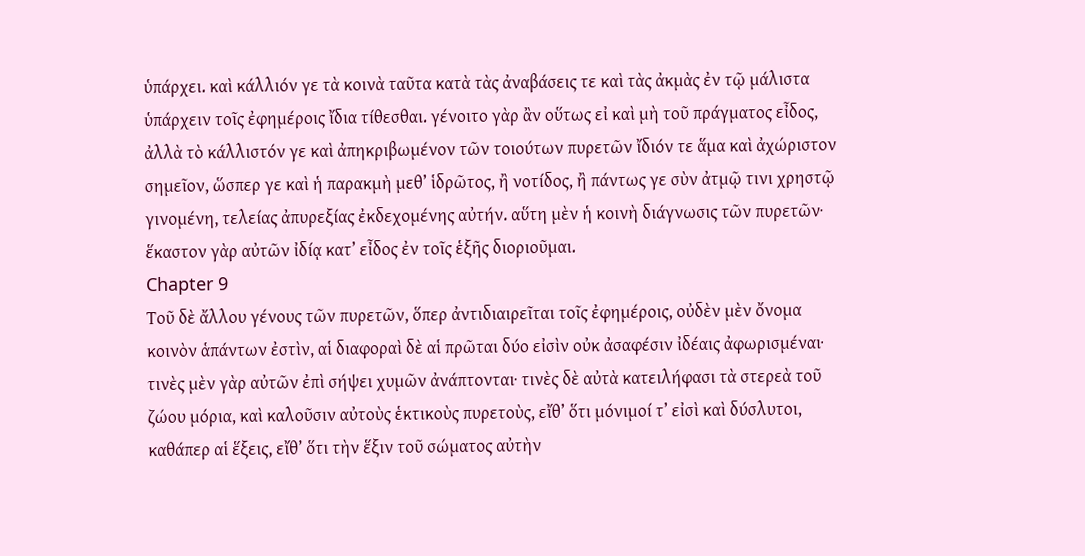ὑπάρχει. καὶ κάλλιόν γε τὰ κοινὰ ταῦτα κατὰ τὰς ἀναβάσεις τε καὶ τὰς ἀκμὰς ἐν τῷ μάλιστα ὑπάρχειν τοῖς ἐφημέροις ἴδια τίθεσθαι. γένοιτο γὰρ ἂν οὕτως εἰ καὶ μὴ τοῦ πράγματος εἶδος, ἀλλὰ τὸ κάλλιστόν γε καὶ ἀπηκριβωμένον τῶν τοιούτων πυρετῶν ἴδιόν τε ἅμα καὶ ἀχώριστον σημεῖον, ὥσπερ γε καὶ ἡ παρακμὴ μεθ’ ἱδρῶτος, ἢ νοτίδος, ἢ πάντως γε σὺν ἀτμῷ τινι χρηστῷ γινομένη, τελείας ἀπυρεξίας ἐκδεχομένης αὐτήν. αὕτη μὲν ἡ κοινὴ διάγνωσις τῶν πυρετῶν· ἕκαστον γὰρ αὐτῶν ἰδίᾳ κατ’ εἶδος ἐν τοῖς ἑξῆς διοριοῦμαι.
Chapter 9
Τοῦ δὲ ἄλλου γένους τῶν πυρετῶν, ὅπερ ἀντιδιαιρεῖται τοῖς ἐφημέροις, οὐδὲν μὲν ὄνομα κοινὸν ἁπάντων ἐστὶν, αἱ διαφοραὶ δὲ αἱ πρῶται δύο εἰσὶν οὐκ ἀσαφέσιν ἰδέαις ἀφωρισμέναι· τινὲς μὲν γὰρ αὐτῶν ἐπὶ σήψει χυμῶν ἀνάπτονται· τινὲς δὲ αὐτὰ κατειλήφασι τὰ στερεὰ τοῦ ζώου μόρια, καὶ καλοῦσιν αὐτοὺς ἑκτικοὺς πυρετοὺς, εἴθ’ ὅτι μόνιμοί τ’ εἰσὶ καὶ δύσλυτοι, καθάπερ αἱ ἕξεις, εἴθ’ ὅτι τὴν ἕξιν τοῦ σώματος αὐτὴν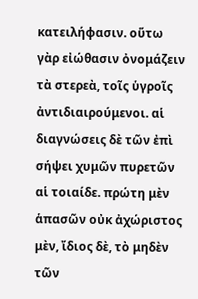κατειλήφασιν. οὕτω γὰρ εἰώθασιν ὀνομάζειν τὰ στερεὰ, τοῖς ὑγροῖς ἀντιδιαιρούμενοι. αἱ διαγνώσεις δὲ τῶν ἐπὶ σήψει χυμῶν πυρετῶν αἱ τοιαίδε. πρώτη μὲν ἁπασῶν οὐκ ἀχώριστος μὲν, ἴδιος δὲ, τὸ μηδὲν τῶν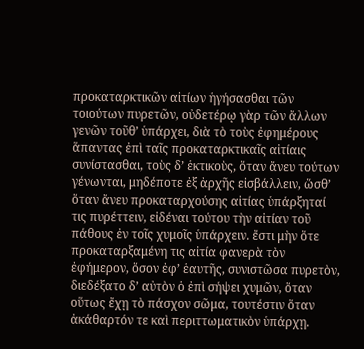προκαταρκτικῶν αἰτίων ἡγήσασθαι τῶν τοιούτων πυρετῶν, οὐδετέρῳ γὰρ τῶν ἄλλων γενῶν τοῦθ’ ὑπάρχει, διὰ τὸ τοὺς ἐφημέρους ἅπαντας ἐπὶ ταῖς προκαταρκτικαῖς αἰτίαις συνίστασθαι, τοὺς δ’ ἑκτικοὺς, ὅταν ἄνευ τούτων γένωνται, μηδέποτε ἐξ ἀρχῆς εἰσβάλλειν, ὥσθ’ ὅταν ἄνευ προκαταρχούσης αἰτίας ὑπάρξηταί τις πυρέττειν, εἰδέναι τούτου τὴν αἰτίαν τοῦ πάθους ἐν τοῖς χυμοῖς ὑπάρχειν. ἔστι μὴν ὅτε προκαταρξαμένη τις αἰτία φανερὰ τὸν ἐφήμερον, ὅσον ἐφ’ ἑαυτῆς, συνιστῶσα πυρετὸν, διεδέξατο δ’ αὐτὸν ὁ ἐπὶ σήψει χυμῶν, ὅταν οὕτως ἔχῃ τὸ πάσχον σῶμα, τουτέστιν ὅταν ἀκάθαρτόν τε καὶ περιττωματικὸν ὑπάρχῃ.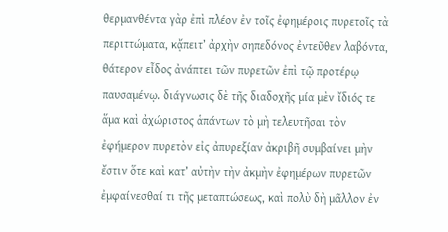θερμανθέντα γὰρ ἐπὶ πλέον ἐν τοῖς ἐφημέροις πυρετοῖς τὰ περιττώματα, κᾄπειτ’ ἀρχὴν σηπεδόνος ἐντεῦθεν λαβόντα, θάτερον εἶδος ἀνάπτει τῶν πυρετῶν ἐπὶ τῷ προτέρῳ παυσαμένῳ. διάγνωσις δὲ τῆς διαδοχῆς μία μὲν ἴδιός τε ἅμα καὶ ἀχώριστος ἁπάντων τὸ μὴ τελευτῆσαι τὸν ἐφήμερον πυρετὸν εἰς ἀπυρεξίαν ἀκριβῆ συμβαίνει μὴν ἔστιν ὅτε καὶ κατ’ αὐτὴν τὴν ἀκμὴν ἐφημέρων πυρετῶν ἐμφαίνεσθαί τι τῆς μεταπτώσεως, καὶ πολὺ δὴ μᾶλλον ἐν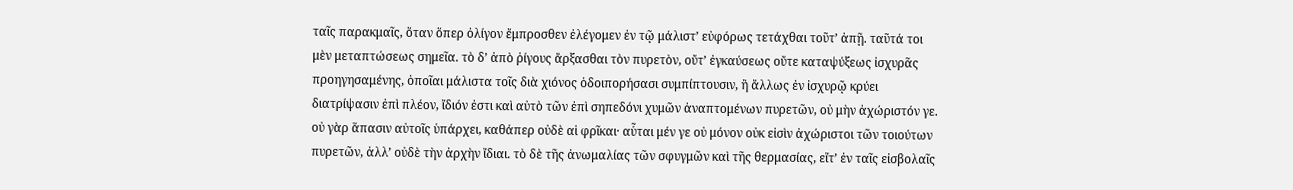ταῖς παρακμαῖς, ὅταν ὅπερ ὀλίγον ἔμπροσθεν ἐλέγομεν ἐν τῷ μάλιστ’ εὐφόρως τετάχθαι τοῦτ’ ἀπῇ. ταῦτά τοι μὲν μεταπτώσεως σημεῖα. τὸ δ’ ἀπὸ ῥίγους ἄρξασθαι τὸν πυρετὸν, οὔτ’ ἐγκαύσεως οὔτε καταψύξεως ἰσχυρᾶς προηγησαμένης, ὁποῖαι μάλιστα τοῖς διὰ χιόνος ὁδοιπορήσασι συμπίπτουσιν, ἢ ἄλλως ἐν ἰσχυρῷ κρύει διατρίψασιν ἐπὶ πλέον, ἴδιόν ἐστι καὶ αὐτὸ τῶν ἐπὶ σηπεδόνι χυμῶν ἀναπτομένων πυρετῶν, οὐ μὴν ἀχώριστόν γε. οὐ γὰρ ἅπασιν αὐτοῖς ὑπάρχει, καθάπερ οὐδὲ αἱ φρῖκαι· αὗται μέν γε οὐ μόνον οὐκ εἰσὶν ἀχώριστοι τῶν τοιούτων πυρετῶν, ἀλλ’ οὐδὲ τὴν ἀρχὴν ἴδιαι. τὸ δὲ τῆς ἀνωμαλίας τῶν σφυγμῶν καὶ τῆς θερμασίας, εἴτ’ ἐν ταῖς εἰσβολαῖς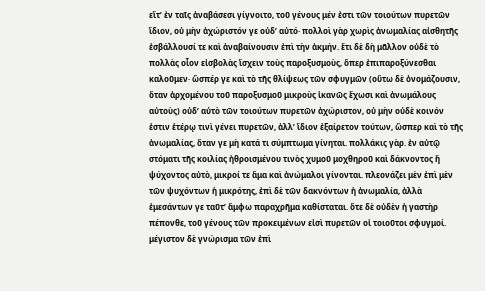εἴτ’ ἐν ταῖς ἀναβάσεσι γίγνοιτο, τοῦ γένους μέν ἐστι τῶν τοιούτων πυρετῶν ἴδιον, οὐ μὴν ἀχώριστόν γε οὐδ’ αὐτό· πολλοὶ γὰρ χωρὶς ἀνωμαλίας αἰσθητῆς ἐσβάλλουσί τε καὶ ἀναβαίνουσιν ἐπὶ τὴν ἀκμήν. ἔτι δὲ δὴ μᾶλλον οὐδὲ τὸ πολλὰς οἷον εἰσβολὰς ἴσχειν τοὺς παροξυσμοὺς, ὅπερ ἐπιπαροξύνεσθαι καλοῦμεν· ὥσπέρ γε καὶ τὸ τῆς θλίψεως τῶν σφυγμῶν (οὕτω δὲ ὀνομάζουσιν, ὅταν ἀρχομένου τοῦ παροξυσμοῦ μικροὺς ἱκανῶς ἔχωσι καὶ ἀνωμάλους αὐτοὺς) οὐδ’ αὐτὸ τῶν τοιούτων πυρετῶν ἀχώριστον, οὐ μὴν οὐδὲ κοινόν ἐστιν ἑτέρῳ τινὶ γένει πυρετῶν, ἀλλ’ ἴδιον ἐξαίρετον τούτων, ὥσπερ καὶ τὸ τῆς ἀνωμαλίας, ὅταν γε μὴ κατά τι σύμπτωμα γίνηται. πολλάκις γὰρ. ἐν αὐτῷ στόματι τῆς κοιλίας ἠθροισμένου τινὸς χυμοῦ μοχθηροῦ καὶ δάκνοντος ἤ ψύχοντος αὐτὸ, μικροί τε ἅμα καὶ ἀνώμαλοι γίνονται. πλεονάζει μὲν ἐπὶ μὲν τῶν ψυχόντων ἡ μικρότης, ἐπὶ δὲ τῶν δακνόντων ἡ ἀνωμαλία, ἀλλὰ ἐμεσάντων γε ταῦτ’ ἄμφω παραχρῆμα καθίσταται. ὅτε δὲ οὐδὲν ἡ γαστὴρ πέπονθε, τοῦ γένους τῶν προκειμένων εἰσὶ πυρετῶν οἱ τοιοῦτοι σφυγμοί. μέγιστον δὲ γνώρισμα τῶν ἐπὶ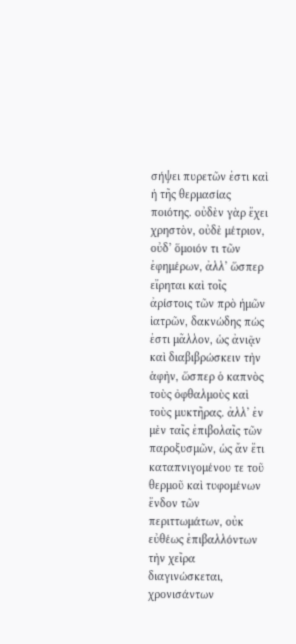σήψει πυρετῶν ἐστι καὶ ἡ τῆς θερμασίας ποιότης. οὐδὲν γὰρ ἔχει χρηστὸν, οὐδὲ μέτριον, οὐδ’ ὅμοιόν τι τῶν ἐφημέρων, ἀλλ’ ὥσπερ εἴρηται καὶ τοῖς ἀρίστοις τῶν πρὸ ἡμῶν ἰατρῶν, δακνώδης πώς ἐστι μᾶλλον, ὡς ἀνιᾷν καὶ διαβιβρώσκειν τὴν ἁφὴν, ὥσπερ ὁ καπνὸς τοὺς ὀφθαλμοὺς καὶ τοὺς μυκτῆρας. ἀλλ’ ἐν μὲν ταῖς ἐπιβολαῖς τῶν παροξυσμῶν, ὡς ἄν ἔτι καταπνιγομένου τε τοῦ θερμοῦ καὶ τυφομένων ἔνδον τῶν περιττωμάτων, οὐκ εὐθέως ἐπιβαλλόντων τὴν χεῖρα διαγινώσκεται, χρονισάντων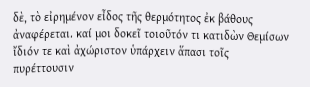δὲ, τὸ εἰρημένον εἶδος τῆς θερμότητος ἐκ βάθους ἀναφέρεται. καί μοι δοκεῖ τοιοῦτόν τι κατιδὼν Θεμίσων ἴδιόν τε καὶ ἀχώριστον ὑπάρχειν ἅπασι τοῖς πυρέττουσιν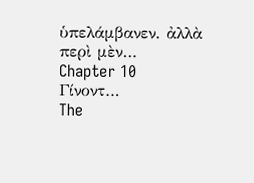ὑπελάμβανεν. ἀλλὰ περὶ μὲν…
Chapter 10
Γίνοντ…
The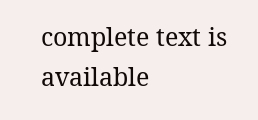complete text is available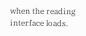when the reading interface loads.